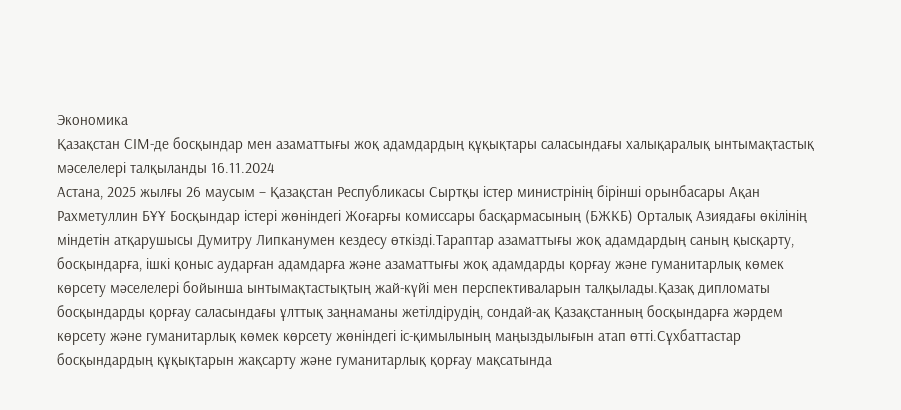Экономика
Қазақстан СІМ-де босқындар мен азаматтығы жоқ адамдардың құқықтары саласындағы халықаралық ынтымақтастық мәселелері талқыланды 16.11.2024
Астана, 2025 жылғы 26 маусым – Қазақстан Республикасы Сыртқы істер министрінің бірінші орынбасары Ақан Рахметуллин БҰҰ Босқындар істері жөніндегі Жоғарғы комиссары басқармасының (БЖКБ) Орталық Азиядағы өкілінің міндетін атқарушысы Думитру Липканумен кездесу өткізді.Тараптар азаматтығы жоқ адамдардың саның қысқарту, босқындарға, ішкі қоныс аударған адамдарға және азаматтығы жоқ адамдарды қорғау және гуманитарлық көмек көрсету мәселелері бойынша ынтымақтастықтың жай-күйі мен перспективаларын талқылады.Қазақ дипломаты босқындарды қорғау саласындағы ұлттық заңнаманы жетілдірудің, сондай-ақ Қазақстанның босқындарға жәрдем көрсету және гуманитарлық көмек көрсету жөніндегі іс-қимылының маңыздылығын атап өтті.Сұхбаттастар босқындардың құқықтарын жақсарту және гуманитарлық қорғау мақсатында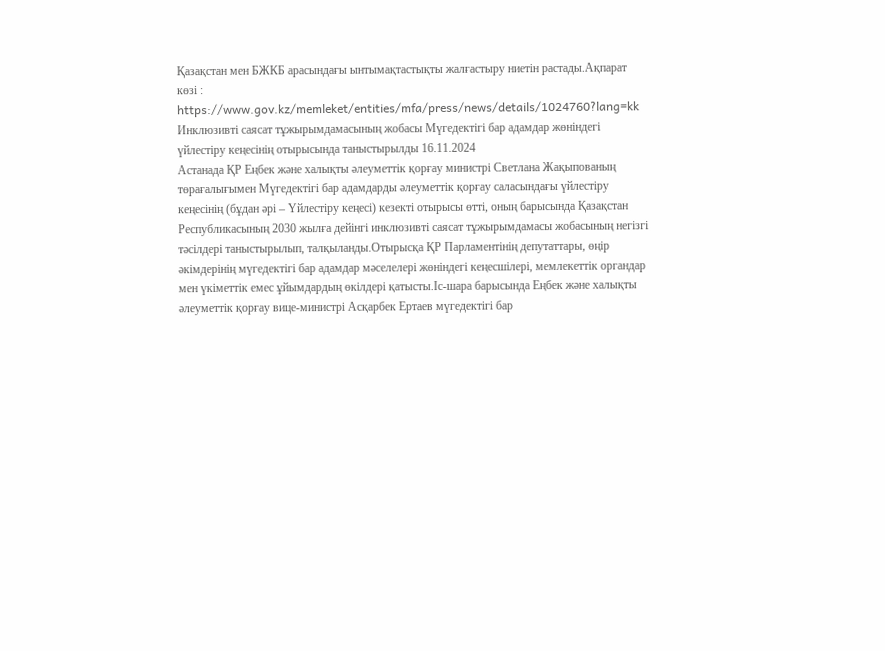Қазақстан мен БЖКБ арасындағы ынтымақтастықты жалғастыру ниетін растады.Ақпарат көзі : https://www.gov.kz/memleket/entities/mfa/press/news/details/1024760?lang=kk
Инклюзивті саясат тұжырымдамасының жобасы Мүгедектігі бар адамдар жөніндегі үйлестіру кеңесінің отырысында таныстырылды 16.11.2024
Астанада ҚР Еңбек және халықты әлеуметтік қорғау министрі Светлана Жақыпованың төрағалығымен Мүгедектігі бар адамдарды әлеуметтік қорғау саласындағы үйлестіру кеңесінің (бұдан әрі – Үйлестіру кеңесі) кезекті отырысы өтті, оның барысында Қазақстан Республикасының 2030 жылға дейінгі инклюзивті саясат тұжырымдамасы жобасының негізгі тәсілдері таныстырылып, талқыланды.Отырысқа ҚР Парламентінің депутаттары, өңір әкімдерінің мүгедектігі бар адамдар мәселелері жөніндегі кеңесшілері, мемлекеттік органдар мен үкіметтік емес ұйымдардың өкілдері қатысты.Іс-шара барысында Еңбек және халықты әлеуметтік қорғау вице-министрі Асқарбек Ертаев мүгедектігі бар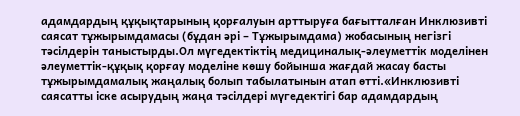адамдардың құқықтарының қорғалуын арттыруға бағытталған Инклюзивті саясат тұжырымдамасы (бұдан әрі – Тұжырымдама) жобасының негізгі тәсілдерін таныстырды.Ол мүгедектіктің медициналық-әлеуметтік моделінен әлеуметтік-құқық қорғау моделіне көшу бойынша жағдай жасау басты тұжырымдамалық жаңалық болып табылатынын атап өтті.«Инклюзивті саясатты іске асырудың жаңа тәсілдері мүгедектігі бар адамдардың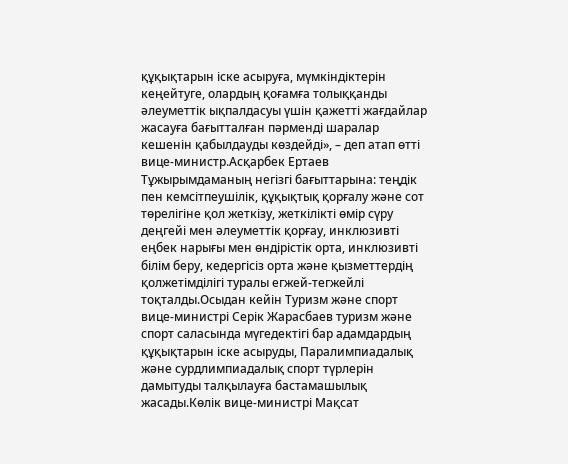құқықтарын іске асыруға, мүмкіндіктерін кеңейтуге, олардың қоғамға толыққанды әлеуметтік ықпалдасуы үшін қажетті жағдайлар жасауға бағытталған пәрменді шаралар кешенін қабылдауды көздейді», – деп атап өтті вице-министр.Асқарбек Ертаев Тұжырымдаманың негізгі бағыттарына: теңдік пен кемсітпеушілік, құқықтық қорғалу және сот төрелігіне қол жеткізу, жеткілікті өмір сүру деңгейі мен әлеуметтік қорғау, инклюзивті еңбек нарығы мен өндірістік орта, инклюзивті білім беру, кедергісіз орта және қызметтердің қолжетімділігі туралы егжей-тегжейлі тоқталды.Осыдан кейін Туризм және спорт вице-министрі Серік Жарасбаев туризм және спорт саласында мүгедектігі бар адамдардың құқықтарын іске асыруды, Паралимпиадалық және сурдлимпиадалық спорт түрлерін дамытуды талқылауға бастамашылық жасады.Көлік вице-министрі Мақсат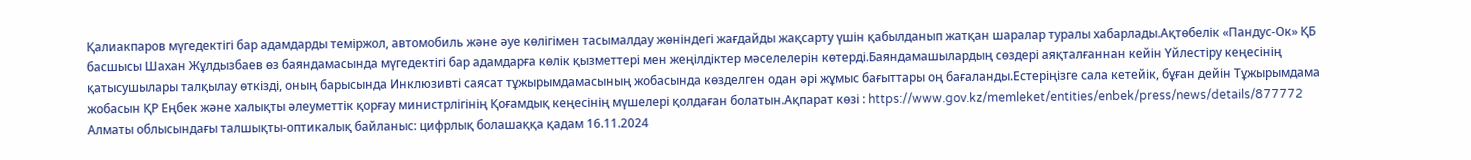Қалиакпаров мүгедектігі бар адамдарды теміржол, автомобиль және әуе көлігімен тасымалдау жөніндегі жағдайды жақсарту үшін қабылданып жатқан шаралар туралы хабарлады.Ақтөбелік «Пандус-Ок» ҚБ басшысы Шахан Жұлдызбаев өз баяндамасында мүгедектігі бар адамдарға көлік қызметтері мен жеңілдіктер мәселелерін көтерді.Баяндамашылардың сөздері аяқталғаннан кейін Үйлестіру кеңесінің қатысушылары талқылау өткізді, оның барысында Инклюзивті саясат тұжырымдамасының жобасында көзделген одан әрі жұмыс бағыттары оң бағаланды.Естеріңізге сала кетейік, бұған дейін Тұжырымдама жобасын ҚР Еңбек және халықты әлеуметтік қорғау министрлігінің Қоғамдық кеңесінің мүшелері қолдаған болатын.Ақпарат көзі : https://www.gov.kz/memleket/entities/enbek/press/news/details/877772
Алматы облысындағы талшықты-оптикалық байланыс: цифрлық болашаққа қадам 16.11.2024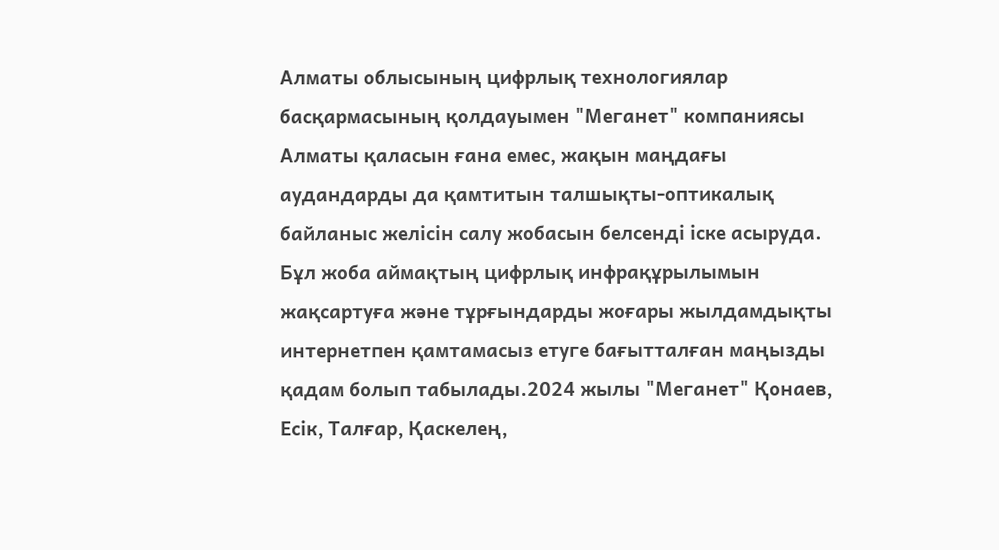Алматы облысының цифрлық технологиялар басқармасының қолдауымен "Меганет" компаниясы Алматы қаласын ғана емес, жақын маңдағы аудандарды да қамтитын талшықты-оптикалық байланыс желісін салу жобасын белсенді іске асыруда. Бұл жоба аймақтың цифрлық инфрақұрылымын жақсартуға және тұрғындарды жоғары жылдамдықты интернетпен қамтамасыз етуге бағытталған маңызды қадам болып табылады.2024 жылы "Меганет" Қонаев, Есік, Талғар, Қаскелең,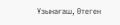Ұзынағаш, Өтеген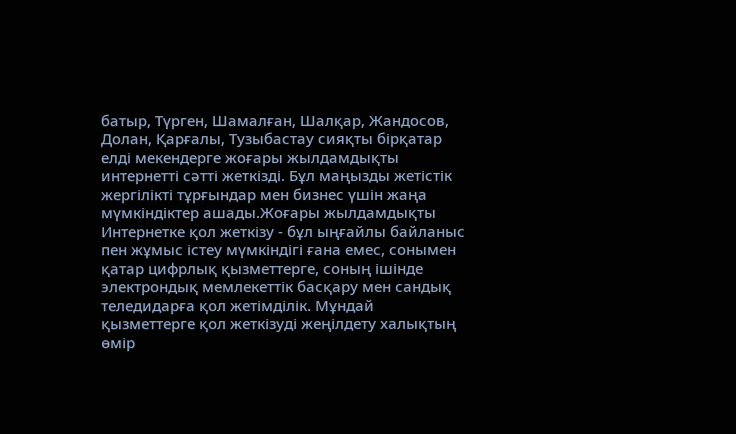батыр, Түрген, Шамалған, Шалқар, Жандосов, Долан, Қарғалы, Тузыбастау сияқты бірқатар елді мекендерге жоғары жылдамдықты интернетті сәтті жеткізді. Бұл маңызды жетістік жергілікті тұрғындар мен бизнес үшін жаңа мүмкіндіктер ашады.Жоғары жылдамдықты Интернетке қол жеткізу - бұл ыңғайлы байланыс пен жұмыс істеу мүмкіндігі ғана емес, сонымен қатар цифрлық қызметтерге, соның ішінде электрондық мемлекеттік басқару мен сандық теледидарға қол жетімділік. Мұндай қызметтерге қол жеткізуді жеңілдету халықтың өмір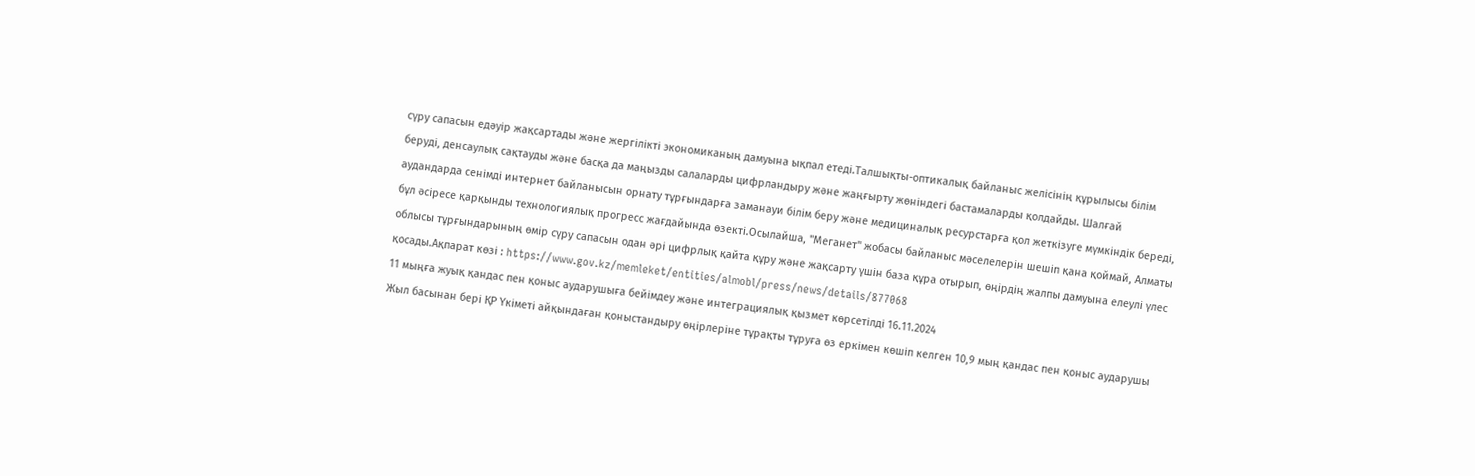сүру сапасын едәуір жақсартады және жергілікті экономиканың дамуына ықпал етеді.Талшықты-оптикалық байланыс желісінің құрылысы білім беруді, денсаулық сақтауды және басқа да маңызды салаларды цифрландыру және жаңғырту жөніндегі бастамаларды қолдайды. Шалғай аудандарда сенімді интернет байланысын орнату тұрғындарға заманауи білім беру және медициналық ресурстарға қол жеткізуге мүмкіндік береді, бұл әсіресе қарқынды технологиялық прогресс жағдайында өзекті.Осылайша, "Меганет" жобасы байланыс мәселелерін шешіп қана қоймай, Алматы облысы тұрғындарының өмір сүру сапасын одан әрі цифрлық қайта құру және жақсарту үшін база құра отырып, өңірдің жалпы дамуына елеулі үлес қосады.Ақпарат көзі : https://www.gov.kz/memleket/entities/almobl/press/news/details/877068
11 мыңға жуық қандас пен қоныс аударушыға бейімдеу және интеграциялық қызмет көрсетілді 16.11.2024
Жыл басынан бері ҚР Үкіметі айқындаған қоныстандыру өңірлеріне тұрақты тұруға өз еркімен көшіп келген 10,9 мың қандас пен қоныс аударушы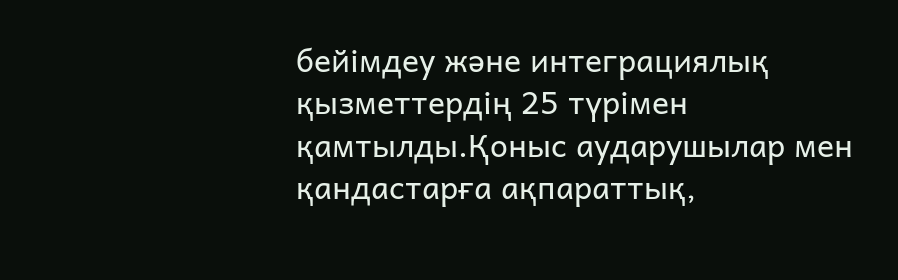бейімдеу және интеграциялық қызметтердің 25 түрімен қамтылды.Қоныс аударушылар мен қандастарға ақпараттық,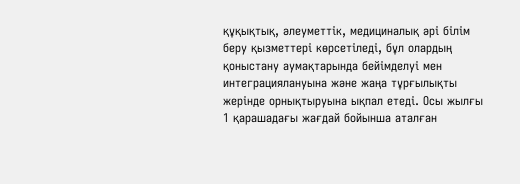құқықтық, әлеуметтік, медициналық әрі білім беру қызметтері көрсетіледі, бұл олардың қоныстану аумақтарында бейімделуі мен интеграциялануына және жаңа тұрғылықты жерінде орнықтыруына ықпал етеді. Осы жылғы 1 қарашадағы жағдай бойынша аталған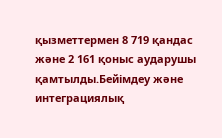қызметтермен 8 719 қандас және 2 161 қоныс аударушы қамтылды.Бейімдеу және интеграциялық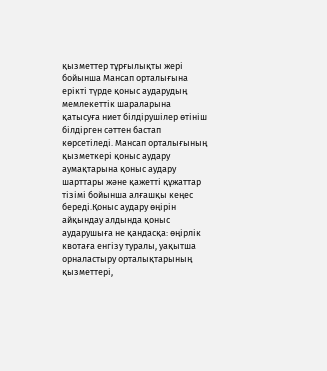қызметтер тұрғылықты жері бойынша Мансап орталығына ерікті түрде қоныс аударудың мемлекеттік шараларына қатысуға ниет білдірушілер өтініш білдірген сәттен бастап көрсетіледі. Мансап орталығының қызметкері қоныс аудару аумақтарына қоныс аудару шарттары және қажетті құжаттар тізімі бойынша алғашқы кеңес береді.Қоныс аудару өңірін айқындау алдында қоныс аударушыға не қандасқа: өңірлік квотаға енгізу туралы, уақытша орналастыру орталықтарының қызметтері,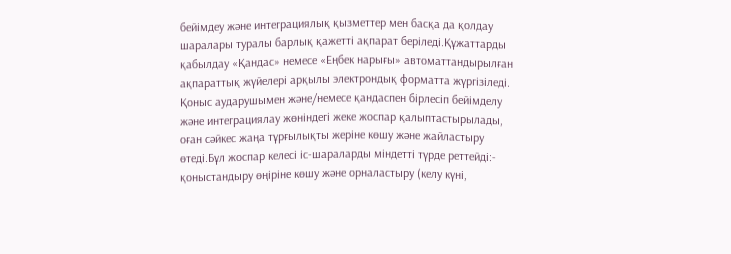бейімдеу және интеграциялық қызметтер мен басқа да қолдау шаралары туралы барлық қажетті ақпарат беріледі.Құжаттарды қабылдау «Қандас» немесе «Еңбек нарығы» автоматтандырылған ақпараттық жүйелері арқылы электрондық форматта жүргізіледі. Қоныс аударушымен және/немесе қандаспен бірлесіп бейімделу және интеграциялау жөніндегі жеке жоспар қалыптастырылады, оған сәйкес жаңа тұрғылықты жеріне көшу және жайластыру өтеді.Бұл жоспар келесі іс-шараларды міндетті түрде реттейді:- қоныстандыру өңіріне көшу және орналастыру (келу күні,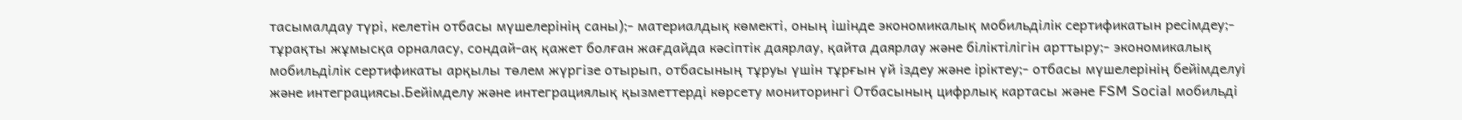тасымалдау түрі, келетін отбасы мүшелерінің саны);- материалдық көмекті, оның ішінде экономикалық мобильділік сертификатын ресімдеу;- тұрақты жұмысқа орналасу, сондай-ақ қажет болған жағдайда кәсіптік даярлау, қайта даярлау және біліктілігін арттыру;- экономикалық мобильділік сертификаты арқылы төлем жүргізе отырып, отбасының тұруы үшін тұрғын үй іздеу және іріктеу;- отбасы мүшелерінің бейімделуі және интеграциясы.Бейімделу және интеграциялық қызметтерді көрсету мониторингі Отбасының цифрлық картасы және FSM Social мобильді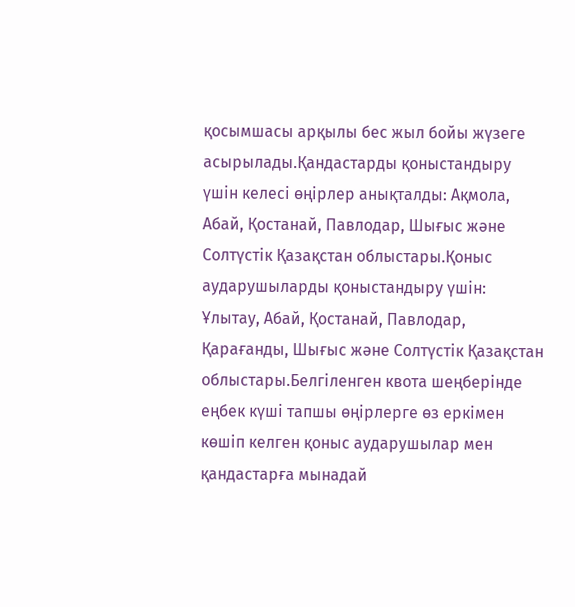қосымшасы арқылы бес жыл бойы жүзеге асырылады.Қандастарды қоныстандыру үшін келесі өңірлер анықталды: Ақмола, Абай, Қостанай, Павлодар, Шығыс және Солтүстік Қазақстан облыстары.Қоныс аударушыларды қоныстандыру үшін: Ұлытау, Абай, Қостанай, Павлодар, Қарағанды, Шығыс және Солтүстік Қазақстан облыстары.Белгіленген квота шеңберінде еңбек күші тапшы өңірлерге өз еркімен көшіп келген қоныс аударушылар мен қандастарға мынадай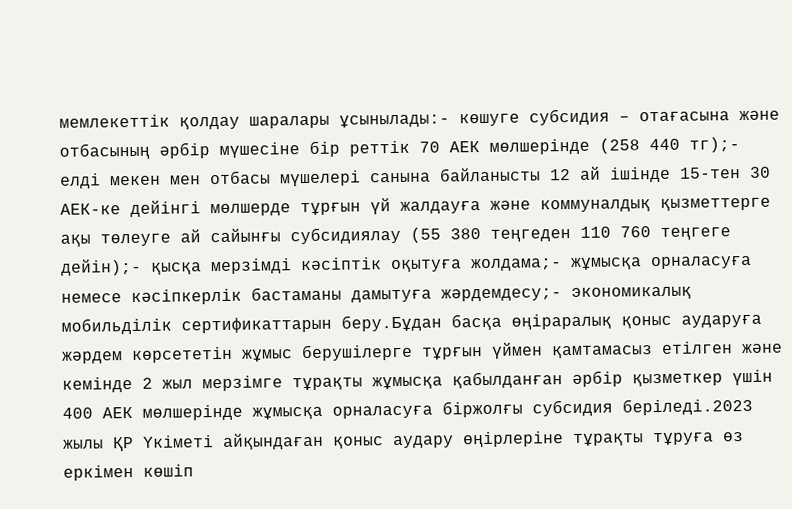мемлекеттік қолдау шаралары ұсынылады:- көшуге субсидия – отағасына және отбасының әрбір мүшесіне бір реттік 70 АЕК мөлшерінде (258 440 тг);- елді мекен мен отбасы мүшелері санына байланысты 12 ай ішінде 15-тен 30 АЕК-ке дейінгі мөлшерде тұрғын үй жалдауға және коммуналдық қызметтерге ақы төлеуге ай сайынғы субсидиялау (55 380 теңгеден 110 760 теңгеге дейін);- қысқа мерзімді кәсіптік оқытуға жолдама;- жұмысқа орналасуға немесе кәсіпкерлік бастаманы дамытуға жәрдемдесу;- экономикалық мобильділік сертификаттарын беру.Бұдан басқа өңіраралық қоныс аударуға жәрдем көрсететін жұмыс берушілерге тұрғын үймен қамтамасыз етілген және кемінде 2 жыл мерзімге тұрақты жұмысқа қабылданған әрбір қызметкер үшін 400 АЕК мөлшерінде жұмысқа орналасуға біржолғы субсидия беріледі.2023 жылы ҚР Үкіметі айқындаған қоныс аудару өңірлеріне тұрақты тұруға өз еркімен көшіп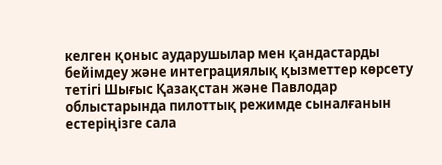келген қоныс аударушылар мен қандастарды бейімдеу және интеграциялық қызметтер көрсету тетігі Шығыс Қазақстан және Павлодар облыстарында пилоттық режимде сыналғанын естеріңізге сала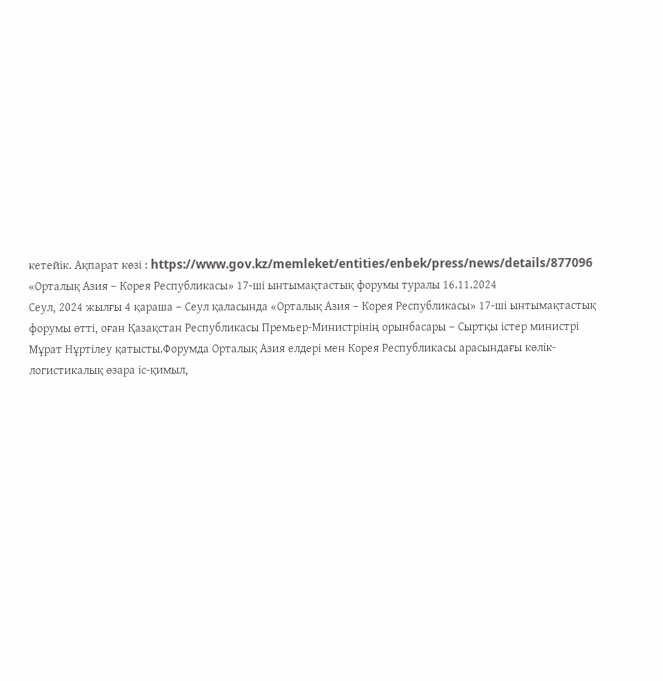кетейік. Ақпарат көзі : https://www.gov.kz/memleket/entities/enbek/press/news/details/877096
«Орталық Азия – Корея Республикасы» 17-ші ынтымақтастық форумы туралы 16.11.2024
Сеул, 2024 жылғы 4 қараша – Сеул қаласында «Орталық Азия – Корея Республикасы» 17-ші ынтымақтастық форумы өтті, оған Қазақстан Республикасы Премьер-Министрінің орынбасары – Сыртқы істер министрі Мұрат Нұртілеу қатысты.Форумда Орталық Азия елдері мен Корея Республикасы арасындағы көлік-логистикалық өзара іс-қимыл,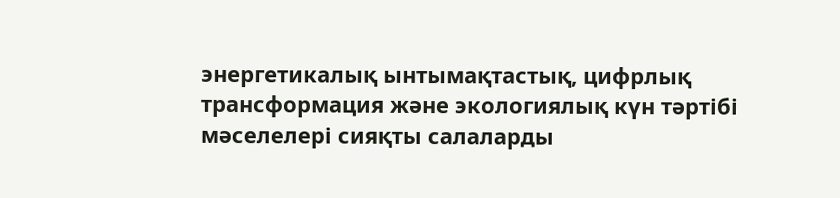энергетикалық ынтымақтастық, цифрлық трансформация және экологиялық күн тәртібі мәселелері сияқты салаларды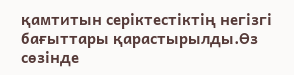қамтитын серіктестіктің негізгі бағыттары қарастырылды.Өз сөзінде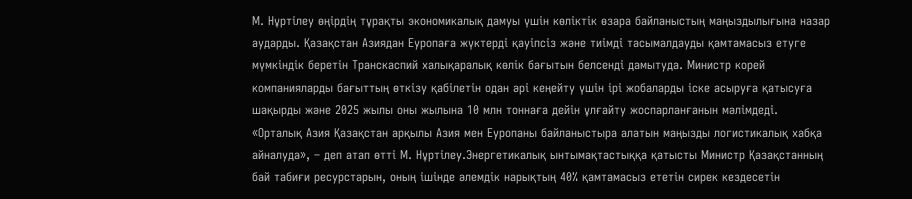М. Нұртілеу өңірдің тұрақты экономикалық дамуы үшін көліктік өзара байланыстың маңыздылығына назар аударды. Қазақстан Азиядан Еуропаға жүктерді қауіпсіз және тиімді тасымалдауды қамтамасыз етуге мүмкіндік беретін Транскаспий халықаралық көлік бағытын белсенді дамытуда. Министр корей компанияларды бағыттың өткізу қабілетін одан әрі кеңейту үшін ірі жобаларды іске асыруға қатысуға шақырды және 2025 жылы оны жылына 10 млн тоннаға дейін ұлғайту жоспарланғанын мәлімдеді. «Орталық Азия Қазақстан арқылы Азия мен Еуропаны байланыстыра алатын маңызды логистикалық хабқа айналуда», – деп атап өтті М. Нұртілеу.Энергетикалық ынтымақтастыққа қатысты Министр Қазақстанның бай табиғи ресурстарын, оның ішінде әлемдік нарықтың 40% қамтамасыз ететін сирек кездесетін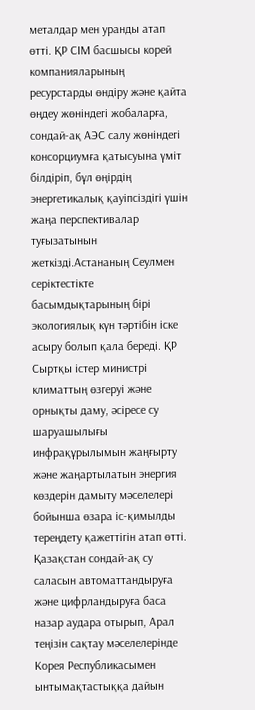металдар мен уранды атап өтті. ҚР СІМ басшысы корей компанияларының ресурстарды өндіру және қайта өңдеу жөніндегі жобаларға, сондай-ақ АЭС салу жөніндегі консорциумға қатысуына үміт білдіріп, бұл өңірдің энергетикалық қауіпсіздігі үшін жаңа перспективалар туғызатынын жеткізді.Астананың Сеулмен серіктестікте басымдықтарының бірі экологиялық күн тәртібін іске асыру болып қала береді. ҚР Сыртқы істер министрі климаттың өзгеруі және орнықты даму, әсіресе су шаруашылығы инфрақұрылымын жаңғырту және жаңартылатын энергия көздерін дамыту мәселелері бойынша өзара іс-қимылды тереңдету қажеттігін атап өтті. Қазақстан сондай-ақ су саласын автоматтандыруға және цифрландыруға баса назар аудара отырып, Арал теңізін сақтау мәселелерінде Корея Республикасымен ынтымақтастыққа дайын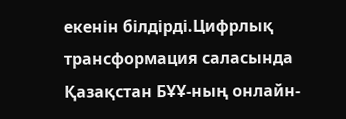екенін білдірді.Цифрлық трансформация саласында Қазақстан БҰҰ-ның онлайн-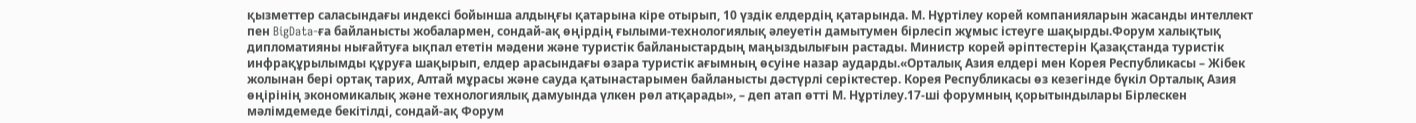қызметтер саласындағы индексі бойынша алдыңғы қатарына кіре отырып, 10 үздік елдердің қатарында. М. Нұртілеу корей компанияларын жасанды интеллект пен BigData-ға байланысты жобалармен, сондай-ақ өңірдің ғылыми-технологиялық әлеуетін дамытумен бірлесіп жұмыс істеуге шақырды.Форум халықтық дипломатияны нығайтуға ықпал ететін мәдени және туристік байланыстардың маңыздылығын растады. Министр корей әріптестерін Қазақстанда туристік инфрақұрылымды құруға шақырып, елдер арасындағы өзара туристік ағымның өсуіне назар аударды.«Орталық Азия елдері мен Корея Республикасы – Жібек жолынан бері ортақ тарих, Алтай мұрасы және сауда қатынастарымен байланысты дәстүрлі серіктестер. Корея Республикасы өз кезегінде бүкіл Орталық Азия өңірінің экономикалық және технологиялық дамуында үлкен рөл атқарады», – деп атап өтті М. Нұртілеу.17-ші форумның қорытындылары Бірлескен мәлімдемеде бекітілді, сондай-ақ Форум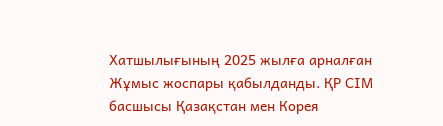Хатшылығының 2025 жылға арналған Жұмыс жоспары қабылданды. ҚР СІМ басшысы Қазақстан мен Корея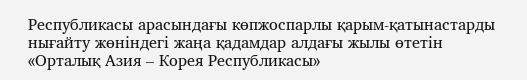Республикасы арасындағы көпжоспарлы қарым-қатынастарды нығайту жөніндегі жаңа қадамдар алдағы жылы өтетін «Орталық Азия – Корея Республикасы»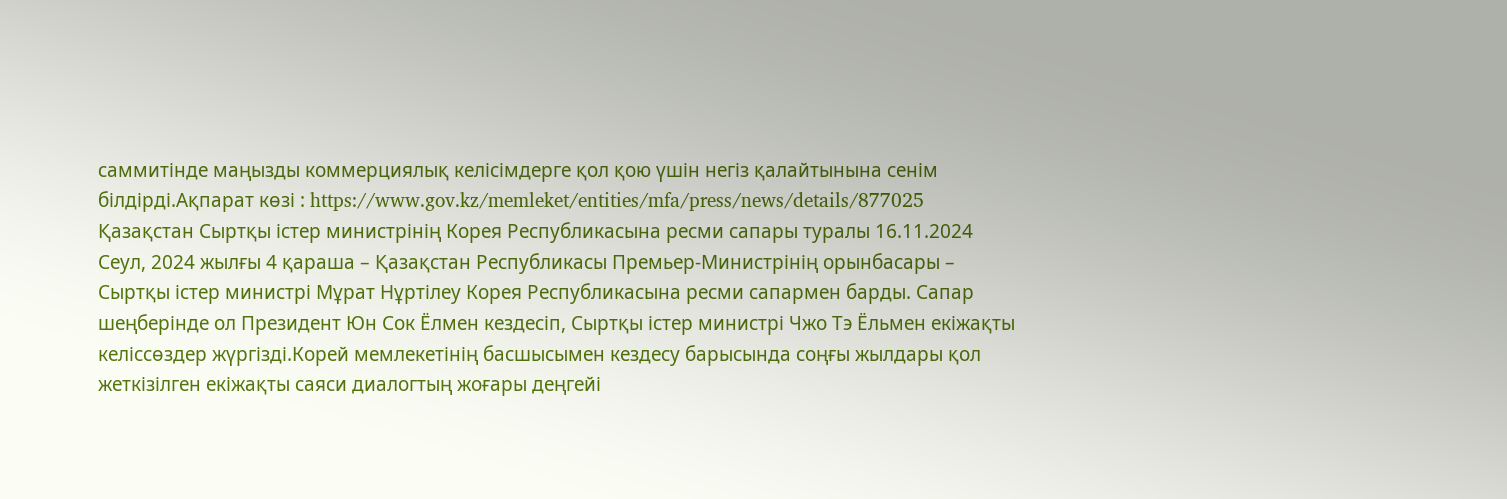саммитінде маңызды коммерциялық келісімдерге қол қою үшін негіз қалайтынына сенім білдірді.Ақпарат көзі : https://www.gov.kz/memleket/entities/mfa/press/news/details/877025
Қазақстан Сыртқы істер министрінің Корея Республикасына ресми сапары туралы 16.11.2024
Сеул, 2024 жылғы 4 қараша – Қазақстан Республикасы Премьер-Министрінің орынбасары – Сыртқы істер министрі Мұрат Нұртілеу Корея Республикасына ресми сапармен барды. Сапар шеңберінде ол Президент Юн Сок Ёлмен кездесіп, Сыртқы істер министрі Чжо Тэ Ёльмен екіжақты келіссөздер жүргізді.Корей мемлекетінің басшысымен кездесу барысында соңғы жылдары қол жеткізілген екіжақты саяси диалогтың жоғары деңгейі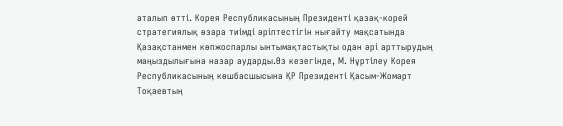аталып өтті. Корея Республикасының Президенті қазақ-корей стратегиялық өзара тиімді әріптестігін нығайту мақсатында Қазақстанмен көпжоспарлы ынтымақтастықты одан әрі арттырудың маңыздылығына назар аударды.Өз кезегінде, М. Нұртілеу Корея Республикасының көшбасшысына ҚР Президенті Қасым-Жомарт Тоқаевтың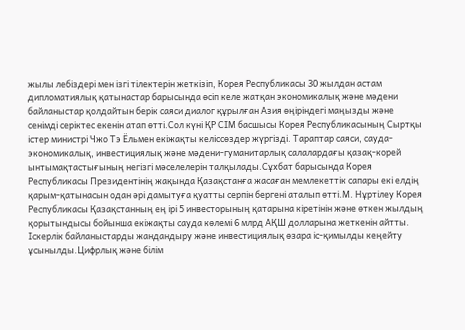жылы лебіздері мен ізгі тілектерін жеткізіп, Корея Республикасы 30 жылдан астам дипломатиялық қатынастар барысында өсіп келе жатқан экономикалық және мәдени байланыстар қолдайтын берік саяси диалог құрылған Азия өңіріндегі маңызды және сенімді серіктес екенін атап өтті.Сол күні ҚР СІМ басшысы Корея Республикасының Сыртқы істер министрі Чжо Тэ Ёльмен екіжақты келіссөздер жүргізді. Тараптар саяси, сауда-экономикалық, инвестициялық және мәдени-гуманитарлық салалардағы қазақ-корей ынтымақтастығының негізгі мәселелерін талқылады.Сұхбат барысында Корея Республикасы Президентінің жақында Қазақстанға жасаған мемлекеттік сапары екі елдің қарым-қатынасын одан әрі дамытуға қуатты серпін бергені аталып өтті.М. Нұртілеу Корея Республикасы Қазақстанның ең ірі 5 инвесторының қатарына кіретінін және өткен жылдың қорытындысы бойынша екіжақты сауда көлемі 6 млрд АҚШ долларына жеткенін айтты. Іскерлік байланыстарды жандандыру және инвестициялық өзара іс-қимылды кеңейту ұсынылды.Цифрлық және білім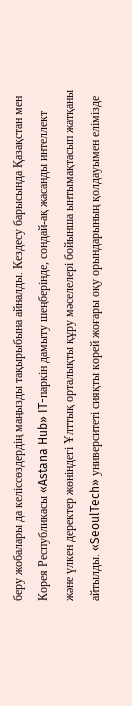беру жобалары да келіссөздердің маңызды тақырыбына айналды. Кездесу барысында Қазақстан мен Корея Республикасы «Astana Hub» IT-паркін дамыту шеңберінде, сондай-ақ жасанды интеллект және үлкен деректер жөніндегі Ұлттық орталықты құру мәселелері бойынша ынтымақтасып жатқаны айтылды. «SeoulTech» университеті сияқты корей жоғары оқу орындарының қолдауымен елімізде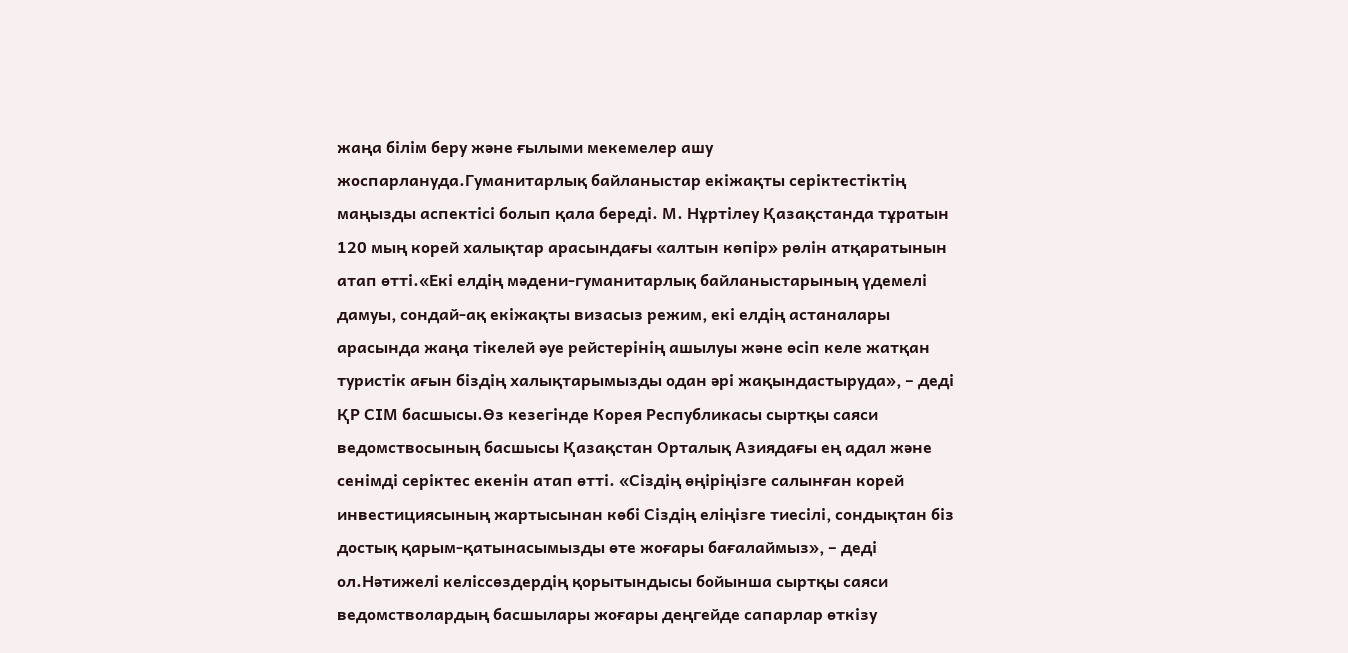жаңа білім беру және ғылыми мекемелер ашу жоспарлануда.Гуманитарлық байланыстар екіжақты серіктестіктің маңызды аспектісі болып қала береді. М. Нұртілеу Қазақстанда тұратын 120 мың корей халықтар арасындағы «алтын көпір» рөлін атқаратынын атап өтті.«Екі елдің мәдени-гуманитарлық байланыстарының үдемелі дамуы, сондай-ақ екіжақты визасыз режим, екі елдің астаналары арасында жаңа тікелей әуе рейстерінің ашылуы және өсіп келе жатқан туристік ағын біздің халықтарымызды одан әрі жақындастыруда», – деді ҚР СІМ басшысы.Өз кезегінде Корея Республикасы сыртқы саяси ведомствосының басшысы Қазақстан Орталық Азиядағы ең адал және сенімді серіктес екенін атап өтті. «Сіздің өңіріңізге салынған корей инвестициясының жартысынан көбі Сіздің еліңізге тиесілі, сондықтан біз достық қарым-қатынасымызды өте жоғары бағалаймыз», – деді ол.Нәтижелі келіссөздердің қорытындысы бойынша сыртқы саяси ведомстволардың басшылары жоғары деңгейде сапарлар өткізу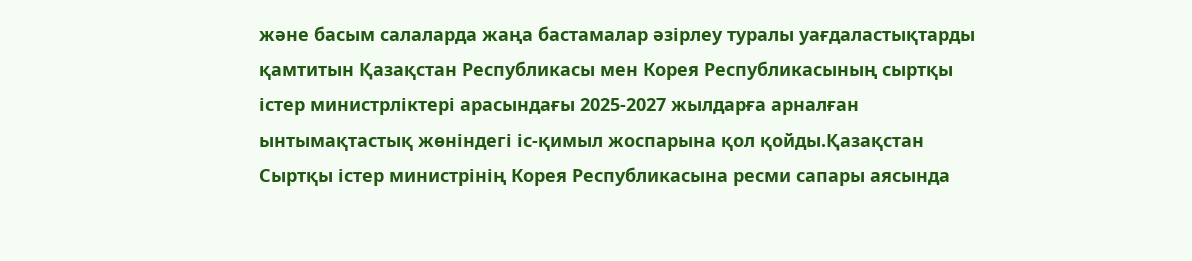және басым салаларда жаңа бастамалар әзірлеу туралы уағдаластықтарды қамтитын Қазақстан Республикасы мен Корея Республикасының сыртқы істер министрліктері арасындағы 2025-2027 жылдарға арналған ынтымақтастық жөніндегі іс-қимыл жоспарына қол қойды.Қазақстан Сыртқы істер министрінің Корея Республикасына ресми сапары аясында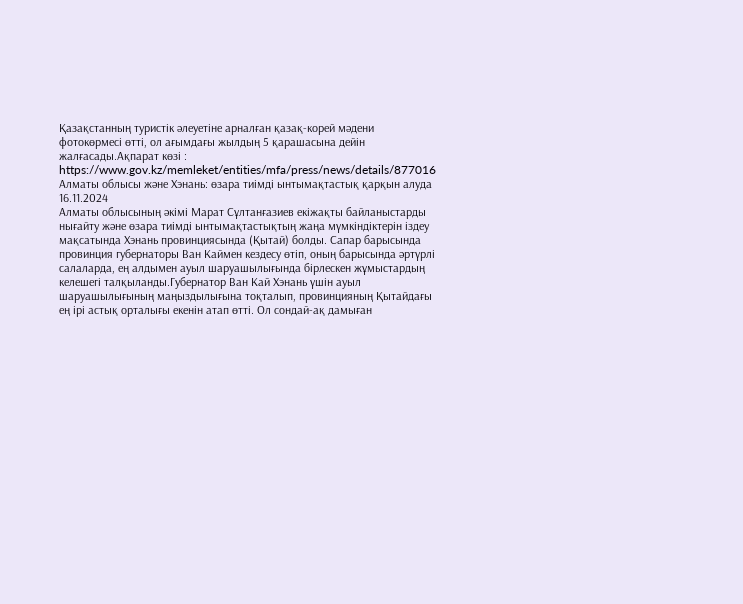Қазақстанның туристік әлеуетіне арналған қазақ-корей мәдени фотокөрмесі өтті, ол ағымдағы жылдың 5 қарашасына дейін жалғасады.Ақпарат көзі : https://www.gov.kz/memleket/entities/mfa/press/news/details/877016
Алматы облысы және Хэнань: өзара тиімді ынтымақтастық қарқын алуда 16.11.2024
Алматы облысының әкімі Марат Сұлтанғазиев екіжақты байланыстарды нығайту және өзара тиімді ынтымақтастықтың жаңа мүмкіндіктерін іздеу мақсатында Хэнань провинциясында (Қытай) болды. Сапар барысында провинция губернаторы Ван Каймен кездесу өтіп, оның барысында әртүрлі салаларда, ең алдымен ауыл шаруашылығында бірлескен жұмыстардың келешегі талқыланды.Губернатор Ван Кай Хэнань үшін ауыл шаруашылығының маңыздылығына тоқталып, провинцияның Қытайдағы ең ірі астық орталығы екенін атап өтті. Ол сондай-ақ дамыған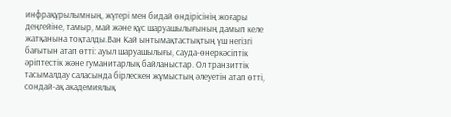инфрақұрылымның, жүгері мен бидай өндірісінің жоғары деңгейіне, тамыр, май және құс шаруашылығының дамып келе жатқанына тоқталды.Ван Кай ынтымақтастықтың үш негізгі бағытын атап өтті: ауыл шаруашылығы, сауда-өнеркәсіптік әріптестік және гуманитарлық байланыстар. Ол транзиттік тасымалдау саласында бірлескен жұмыстың әлеуетін атап өтті, сондай-ақ академиялық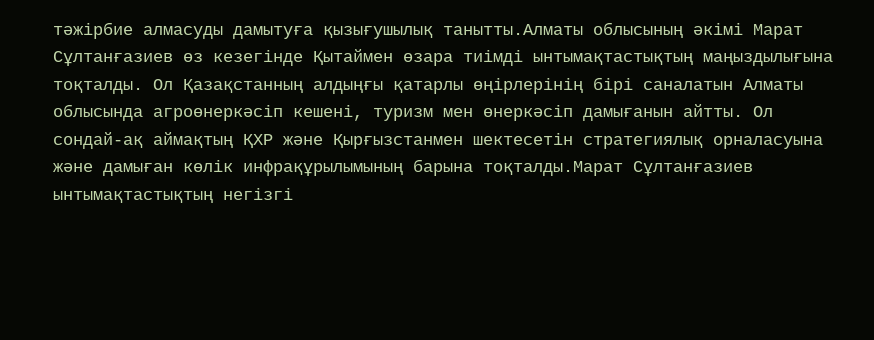тәжірбие алмасуды дамытуға қызығушылық танытты.Алматы облысының әкімі Марат Сұлтанғазиев өз кезегінде Қытаймен өзара тиімді ынтымақтастықтың маңыздылығына тоқталды. Ол Қазақстанның алдыңғы қатарлы өңірлерінің бірі саналатын Алматы облысында агроөнеркәсіп кешені, туризм мен өнеркәсіп дамығанын айтты. Ол сондай-ақ аймақтың ҚХР және Қырғызстанмен шектесетін стратегиялық орналасуына және дамыған көлік инфрақұрылымының барына тоқталды.Марат Сұлтанғазиев ынтымақтастықтың негізгі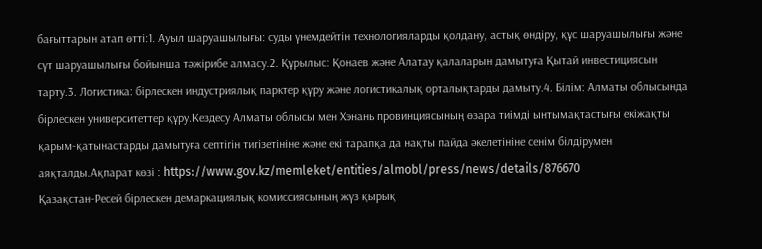бағыттарын атап өтті:1. Ауыл шаруашылығы: суды үнемдейтін технологияларды қолдану, астық өндіру, құс шаруашылығы және сүт шаруашылығы бойынша тәжірибе алмасу.2. Құрылыс: Қонаев және Алатау қалаларын дамытуға Қытай инвестициясын тарту.3. Логистика: бірлескен индустриялық парктер құру және логистикалық орталықтарды дамыту.4. Білім: Алматы облысында бірлескен университеттер құру.Кездесу Алматы облысы мен Хэнань провинциясының өзара тиімді ынтымақтастығы екіжақты қарым-қатынастарды дамытуға септігін тигізетініне және екі тарапқа да нақты пайда әкелетініне сенім білдірумен аяқталды.Ақпарат көзі : https://www.gov.kz/memleket/entities/almobl/press/news/details/876670
Қазақстан-Ресей бірлескен демаркациялық комиссиясының жүз қырық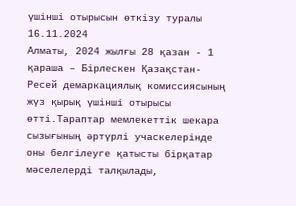үшінші отырысын өткізу туралы 16.11.2024
Алматы, 2024 жылғы 28 қазан - 1 қараша – Бірлескен Қазақстан-Ресей демаркациялық комиссиясының жүз қырық үшінші отырысы өтті.Тараптар мемлекеттік шекара сызығының әртүрлі учаскелерінде оны белгілеуге қатысты бірқатар мәселелерді талқылады,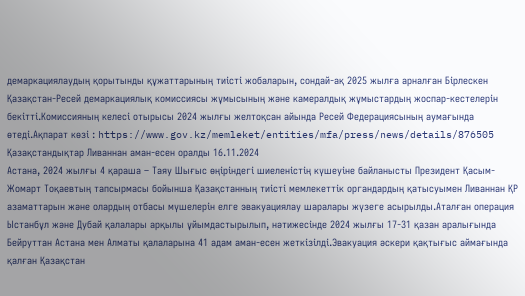демаркациялаудың қорытынды құжаттарының тиісті жобаларын, сондай-ақ 2025 жылға арналған Бірлескен Қазақстан-Ресей демаркациялық комиссиясы жұмысының және камералдық жұмыстардың жоспар-кестелерін бекітті.Комиссияның келесі отырысы 2024 жылғы желтоқсан айында Ресей Федерациясының аумағында өтеді.Ақпарат көзі : https://www.gov.kz/memleket/entities/mfa/press/news/details/876505
Қазақстандықтар Ливаннан аман-есен оралды 16.11.2024
Астана, 2024 жылғы 4 қараша – Таяу Шығыс өңіріндегі шиеленістің күшеуіне байланысты Президент Қасым-Жомарт Тоқаевтың тапсырмасы бойынша Қазақстанның тиісті мемлекеттік органдардың қатысуымен Ливаннан ҚР азаматтарын және олардың отбасы мүшелерін елге эвакуациялау шаралары жүзеге асырылды.Аталған операция Ыстанбұл және Дубай қалалары арқылы ұйымдастырылып, нәтижесінде 2024 жылғы 17-31 қазан аралығында Бейруттан Астана мен Алматы қалаларына 41 адам аман-есен жеткізілді.Эвакуация әскери қақтығыс аймағында қалған Қазақстан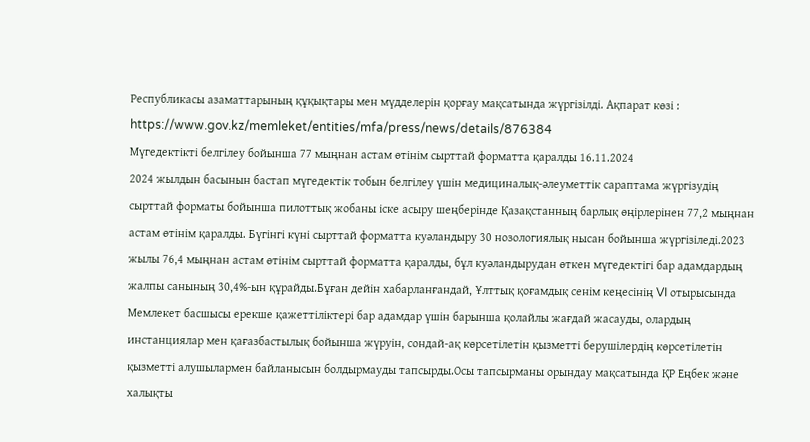Республикасы азаматтарының құқықтары мен мүдделерін қорғау мақсатында жүргізілді. Ақпарат көзі : https://www.gov.kz/memleket/entities/mfa/press/news/details/876384
Мүгедектікті белгілеу бойынша 77 мыңнан астам өтінім сырттай форматта қаралды 16.11.2024
2024 жылдын басынын бастап мүгедектік тобын белгілеу үшін медициналық-әлеуметтік сараптама жүргізудің сырттай форматы бойынша пилоттық жобаны іске асыру шеңберінде Қазақстанның барлық өңірлерінен 77,2 мыңнан астам өтінім қаралды. Бүгінгі күні сырттай форматта куәландыру 30 нозологиялық нысан бойынша жүргізіледі.2023 жылы 76,4 мыңнан астам өтінім сырттай форматта қаралды, бұл куәландырудан өткен мүгедектігі бар адамдардың жалпы санының 30,4%-ын құрайды.Бұған дейін хабарланғандай, Ұлттық қоғамдық сенім кеңесінің VI отырысында Мемлекет басшысы ерекше қажеттіліктері бар адамдар үшін барынша қолайлы жағдай жасауды, олардың инстанциялар мен қағазбастылық бойынша жүруін, сондай-ақ көрсетілетін қызметті берушілердің көрсетілетін қызметті алушылармен байланысын болдырмауды тапсырды.Осы тапсырманы орындау мақсатында ҚР Еңбек және халықты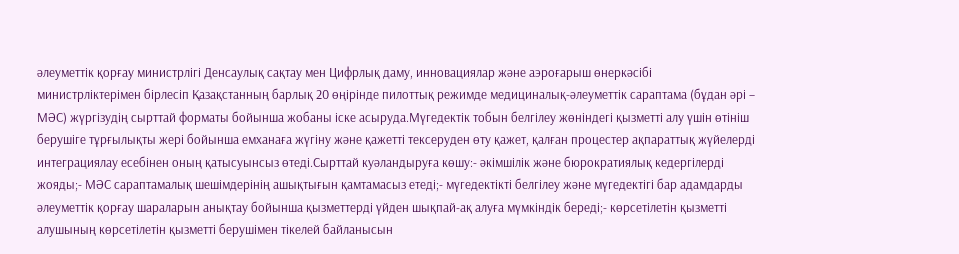әлеуметтік қорғау министрлігі Денсаулық сақтау мен Цифрлық даму, инновациялар және аэроғарыш өнеркәсібі министрліктерімен бірлесіп Қазақстанның барлық 20 өңірінде пилоттық режимде медициналық-әлеуметтік сараптама (бұдан әрі – МӘС) жүргізудің сырттай форматы бойынша жобаны іске асыруда.Мүгедектік тобын белгілеу жөніндегі қызметті алу үшін өтініш берушіге тұрғылықты жері бойынша емханаға жүгіну және қажетті тексеруден өту қажет, қалған процестер ақпараттық жүйелерді интеграциялау есебінен оның қатысуынсыз өтеді.Сырттай куәландыруға көшу:- әкімшілік және бюрократиялық кедергілерді жояды;- МӘС сараптамалық шешімдерінің ашықтығын қамтамасыз етеді;- мүгедектікті белгілеу және мүгедектігі бар адамдарды әлеуметтік қорғау шараларын анықтау бойынша қызметтерді үйден шықпай-ақ алуға мүмкіндік береді;- көрсетілетін қызметті алушының көрсетілетін қызметті берушімен тікелей байланысын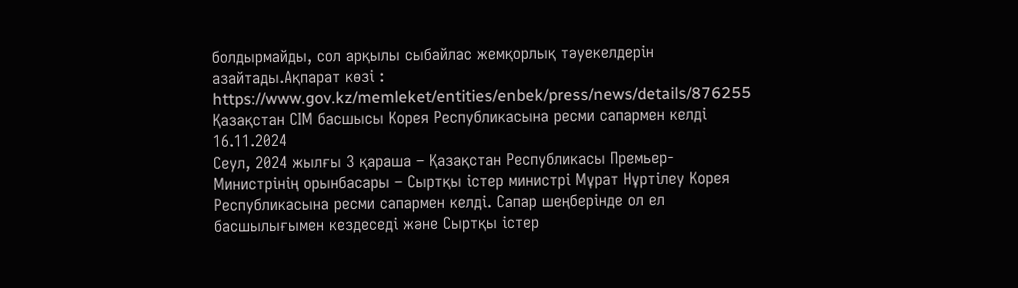болдырмайды, сол арқылы сыбайлас жемқорлық тәуекелдерін азайтады.Ақпарат көзі : https://www.gov.kz/memleket/entities/enbek/press/news/details/876255
Қазақстан СІМ басшысы Корея Республикасына ресми сапармен келді 16.11.2024
Сеул, 2024 жылғы 3 қараша – Қазақстан Республикасы Премьер-Министрінің орынбасары – Сыртқы істер министрі Мұрат Нұртілеу Корея Республикасына ресми сапармен келді. Сапар шеңберінде ол ел басшылығымен кездеседі және Сыртқы істер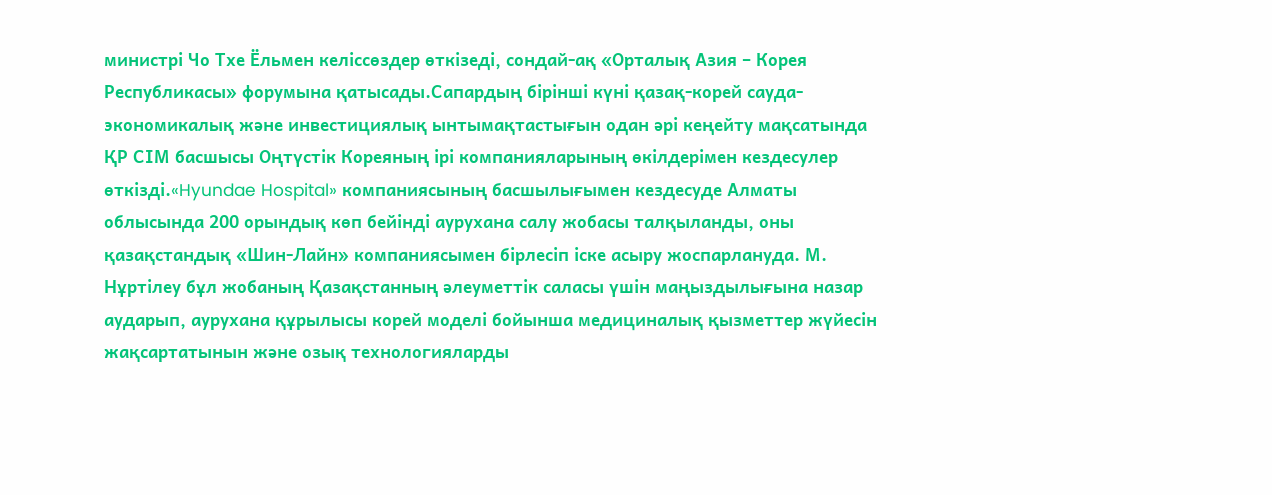министрі Чо Тхе Ёльмен келіссөздер өткізеді, сондай-ақ «Орталық Азия – Корея Республикасы» форумына қатысады.Сапардың бірінші күні қазақ-корей сауда-экономикалық және инвестициялық ынтымақтастығын одан әрі кеңейту мақсатында ҚР СІМ басшысы Оңтүстік Кореяның ірі компанияларының өкілдерімен кездесулер өткізді.«Hyundae Hospital» компаниясының басшылығымен кездесуде Алматы облысында 200 орындық көп бейінді аурухана салу жобасы талқыланды, оны қазақстандық «Шин-Лайн» компаниясымен бірлесіп іске асыру жоспарлануда. М. Нұртілеу бұл жобаның Қазақстанның әлеуметтік саласы үшін маңыздылығына назар аударып, аурухана құрылысы корей моделі бойынша медициналық қызметтер жүйесін жақсартатынын және озық технологияларды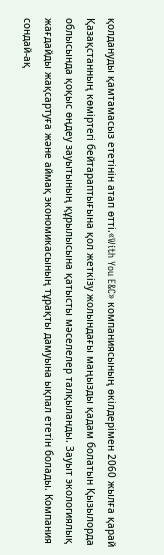қолдануды қамтамасыз ететінін атап өтті.«With You E&C» компаниясының өкілдерімен 2060 жылға қарай Қазақстанның көміртегі бейтараптығына қол жеткізу жолындағы маңызды қадам болатын Қызылорда облысында қоқыс өңдеу зауытының құрылысына қатысты мәселелер талқыланды. Зауыт экологиялық жағдайды жақсартуға және аймақ экономикасының тұрақты дамуына ықпал ететін болады. Компания сондай-ақ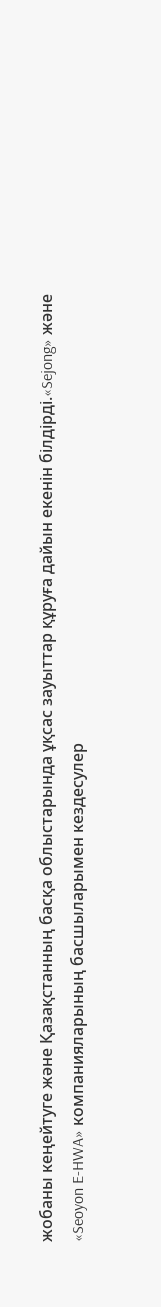жобаны кеңейтуге және Қазақстанның басқа облыстарында ұқсас зауыттар құруға дайын екенін білдірді.«Sejong» және «Seoyon E-HWA» компанияларының басшыларымен кездесулер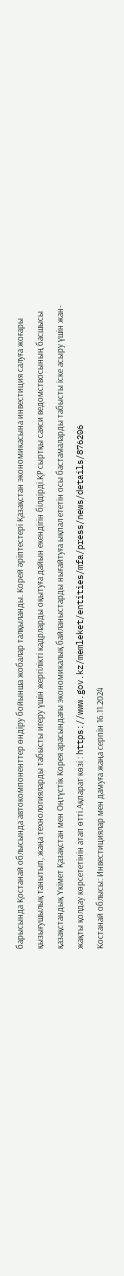барысында Қостанай облысында автокомпоненттер өндіру бойынша жобалар талқыланды. Корей әріптестері Қазақстан экономикасына инвестиция салуға жоғары қызығушылық танытып, жаңа технологияларды табысты игеру үшін жергілікті кадрларды оқытуға дайын екендігін білдірді.ҚР сыртқы саяси ведомствосының басшысы қазақстандық Үкімет Қазақстан мен Оңтүстік Корея арасындағы экономикалық байланыстарды нығайтуға ықпал ететін осы бастамаларды табысты іске асыру үшін жан-жақты қолдау көрсететінін атап өтті.Ақпарат көзі : https://www.gov.kz/memleket/entities/mfa/press/news/details/876206
Костанай облысы: Инвестициялар мен дамуға жаңа серпін 16.11.2024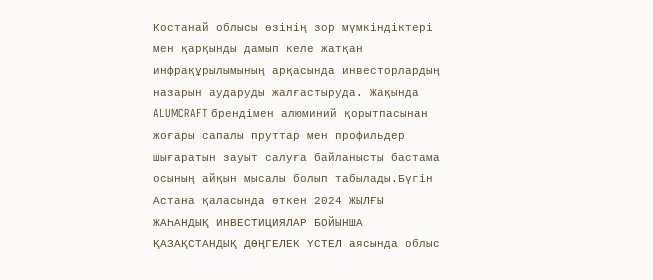Костанай облысы өзінің зор мүмкіндіктері мен қарқынды дамып келе жатқан инфрақұрылымының арқасында инвесторлардың назарын аударуды жалғастыруда. Жақында ALUMCRAFT брендімен алюминий қорытпасынан жоғары сапалы пруттар мен профильдер шығаратын зауыт салуға байланысты бастама осының айқын мысалы болып табылады.Бүгін Астана қаласында өткен 2024 ЖЫЛҒЫ ЖАҺАНДЫҚ ИНВЕСТИЦИЯЛАР БОЙЫНША ҚАЗАҚСТАНДЫҚ ДӨҢГЕЛЕК ҮСТЕЛ аясында облыс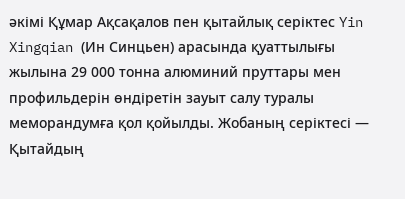әкімі Құмар Ақсақалов пен қытайлық серіктес Yin Xingqian (Ин Синцьен) арасында қуаттылығы жылына 29 000 тонна алюминий пруттары мен профильдерін өндіретін зауыт салу туралы меморандумға қол қойылды. Жобаның серіктесі — Қытайдың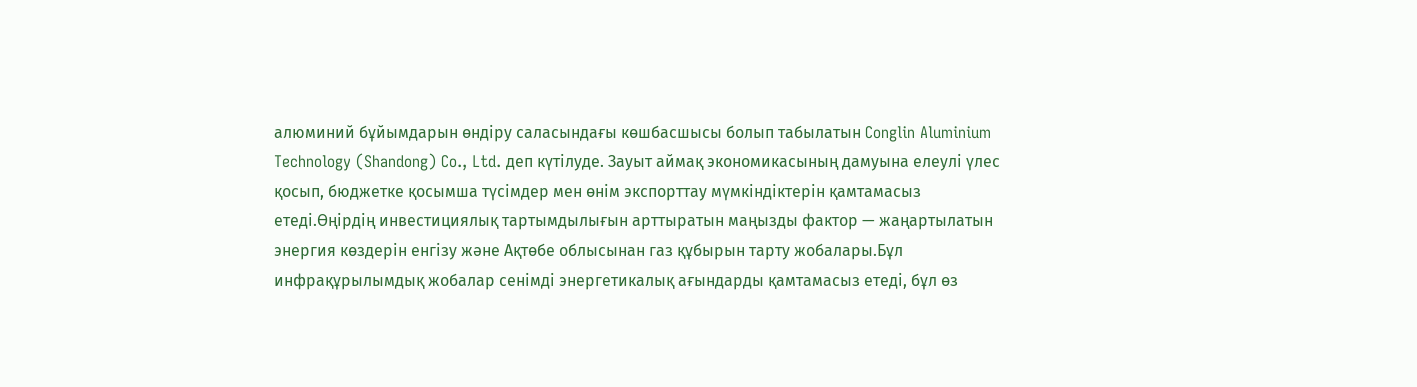алюминий бұйымдарын өндіру саласындағы көшбасшысы болып табылатын Conglin Aluminium Technology (Shandong) Co., Ltd. деп күтілуде. Зауыт аймақ экономикасының дамуына елеулі үлес қосып, бюджетке қосымша түсімдер мен өнім экспорттау мүмкіндіктерін қамтамасыз етеді.Өңірдің инвестициялық тартымдылығын арттыратын маңызды фактор — жаңартылатын энергия көздерін енгізу және Ақтөбе облысынан газ құбырын тарту жобалары.Бұл инфрақұрылымдық жобалар сенімді энергетикалық ағындарды қамтамасыз етеді, бұл өз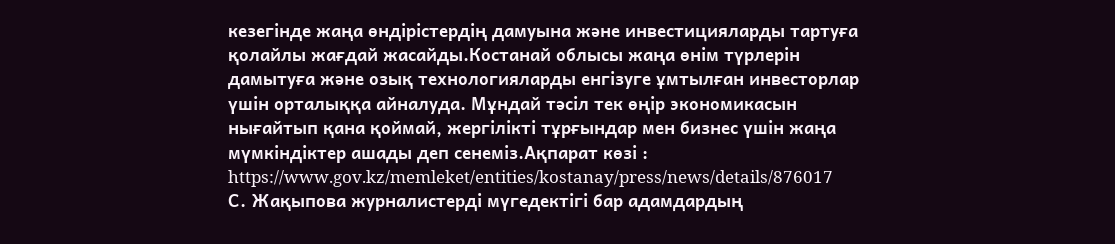кезегінде жаңа өндірістердің дамуына және инвестицияларды тартуға қолайлы жағдай жасайды.Костанай облысы жаңа өнім түрлерін дамытуға және озық технологияларды енгізуге ұмтылған инвесторлар үшін орталыққа айналуда. Мұндай тәсіл тек өңір экономикасын нығайтып қана қоймай, жергілікті тұрғындар мен бизнес үшін жаңа мүмкіндіктер ашады деп сенеміз.Ақпарат көзі : https://www.gov.kz/memleket/entities/kostanay/press/news/details/876017
С. Жақыпова журналистерді мүгедектігі бар адамдардың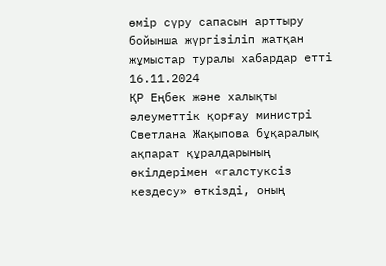өмір сүру сапасын арттыру бойынша жүргізіліп жатқан жұмыстар туралы хабардар етті 16.11.2024
ҚР Еңбек және халықты әлеуметтік қорғау министрі Светлана Жақыпова бұқаралық ақпарат құралдарының өкілдерімен «галстуксіз кездесу» өткізді, оның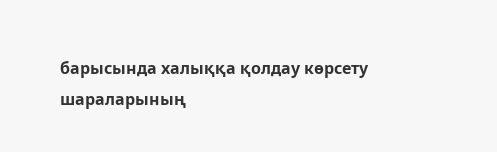барысында халыққа қолдау көрсету шараларының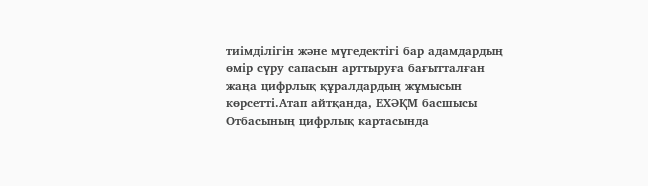тиімділігін және мүгедектігі бар адамдардың өмір сүру сапасын арттыруға бағытталған жаңа цифрлық құралдардың жұмысын көрсетті.Атап айтқанда, ЕХӘҚМ басшысы Отбасының цифрлық картасында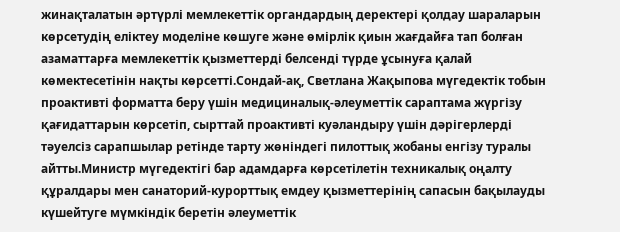жинақталатын әртүрлі мемлекеттік органдардың деректері қолдау шараларын көрсетудің еліктеу моделіне көшуге және өмірлік қиын жағдайға тап болған азаматтарға мемлекеттік қызметтерді белсенді түрде ұсынуға қалай көмектесетінін нақты көрсетті.Сондай-ақ, Светлана Жақыпова мүгедектік тобын проактивті форматта беру үшін медициналық-әлеуметтік сараптама жүргізу қағидаттарын көрсетіп, сырттай проактивті куәландыру үшін дәрігерлерді тәуелсіз сарапшылар ретінде тарту жөніндегі пилоттық жобаны енгізу туралы айтты.Министр мүгедектігі бар адамдарға көрсетілетін техникалық оңалту құралдары мен санаторий-курорттық емдеу қызметтерінің сапасын бақылауды күшейтуге мүмкіндік беретін әлеуметтік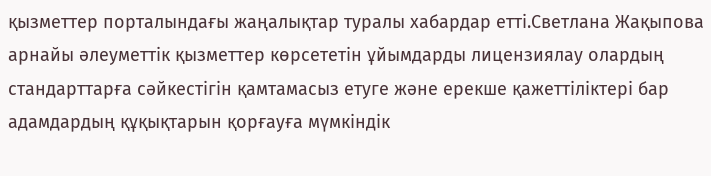қызметтер порталындағы жаңалықтар туралы хабардар етті.Светлана Жақыпова арнайы әлеуметтік қызметтер көрсететін ұйымдарды лицензиялау олардың стандарттарға сәйкестігін қамтамасыз етуге және ерекше қажеттіліктері бар адамдардың құқықтарын қорғауға мүмкіндік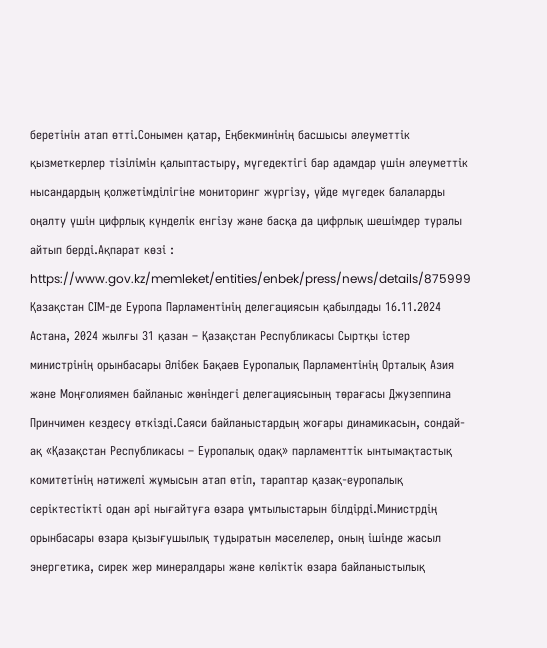беретінін атап өтті.Сонымен қатар, Еңбекминінің басшысы әлеуметтік қызметкерлер тізілімін қалыптастыру, мүгедектігі бар адамдар үшін әлеуметтік нысандардың қолжетімділігіне мониторинг жүргізу, үйде мүгедек балаларды оңалту үшін цифрлық күнделік енгізу және басқа да цифрлық шешімдер туралы айтып берді.Ақпарат көзі : https://www.gov.kz/memleket/entities/enbek/press/news/details/875999
Қазақстан СІМ-де Еуропа Парламентінің делегациясын қабылдады 16.11.2024
Астана, 2024 жылғы 31 қазан – Қазақстан Республикасы Сыртқы істер министрінің орынбасары Әлібек Бақаев Еуропалық Парламентінің Орталық Азия және Моңғолиямен байланыс жөніндегі делегациясының төрағасы Джузеппина Принчимен кездесу өткізді.Саяси байланыстардың жоғары динамикасын, сондай-ақ «Қазақстан Республикасы – Еуропалық одақ» парламенттік ынтымақтастық комитетінің нәтижелі жұмысын атап өтіп, тараптар қазақ-еуропалық серіктестікті одан әрі нығайтуға өзара ұмтылыстарын білдірді.Министрдің орынбасары өзара қызығушылық тудыратын мәселелер, оның ішінде жасыл энергетика, сирек жер минералдары және көліктік өзара байланыстылық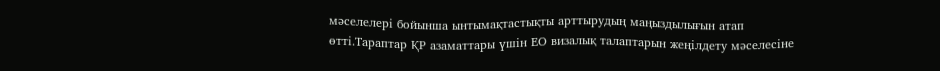мәселелері бойынша ынтымақтастықты арттырудың маңыздылығын атап өтті.Тараптар ҚР азаматтары үшін ЕО визалық талаптарын жеңілдету мәселесіне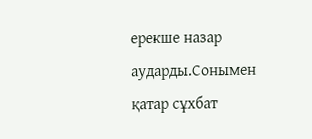ерекше назар аударды.Сонымен қатар сұхбат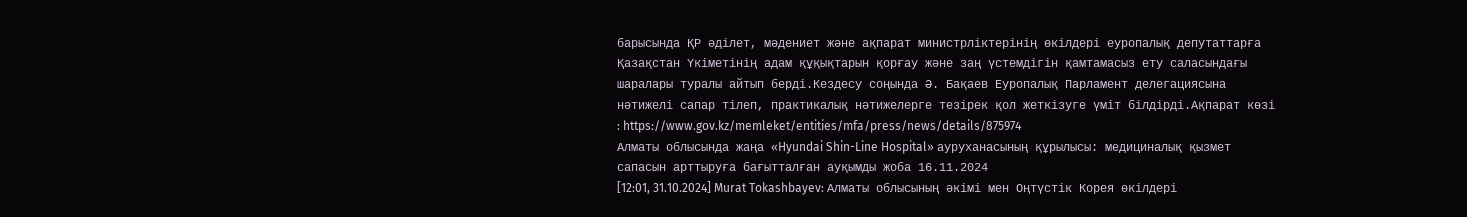барысында ҚР әділет, мәдениет және ақпарат министрліктерінің өкілдері еуропалық депутаттарға Қазақстан Үкіметінің адам құқықтарын қорғау және заң үстемдігін қамтамасыз ету саласындағы шаралары туралы айтып берді.Кездесу соңында Ә. Бақаев Еуропалық Парламент делегациясына нәтижелі сапар тілеп, практикалық нәтижелерге тезірек қол жеткізуге үміт білдірді.Ақпарат көзі : https://www.gov.kz/memleket/entities/mfa/press/news/details/875974
Алматы облысында жаңа «Hyundai Shin-Line Hospital» ауруханасының құрылысы: медициналық қызмет сапасын арттыруға бағытталған ауқымды жоба 16.11.2024
[12:01, 31.10.2024] Murat Tokashbayev: Алматы облысының әкімі мен Оңтүстік Корея өкілдері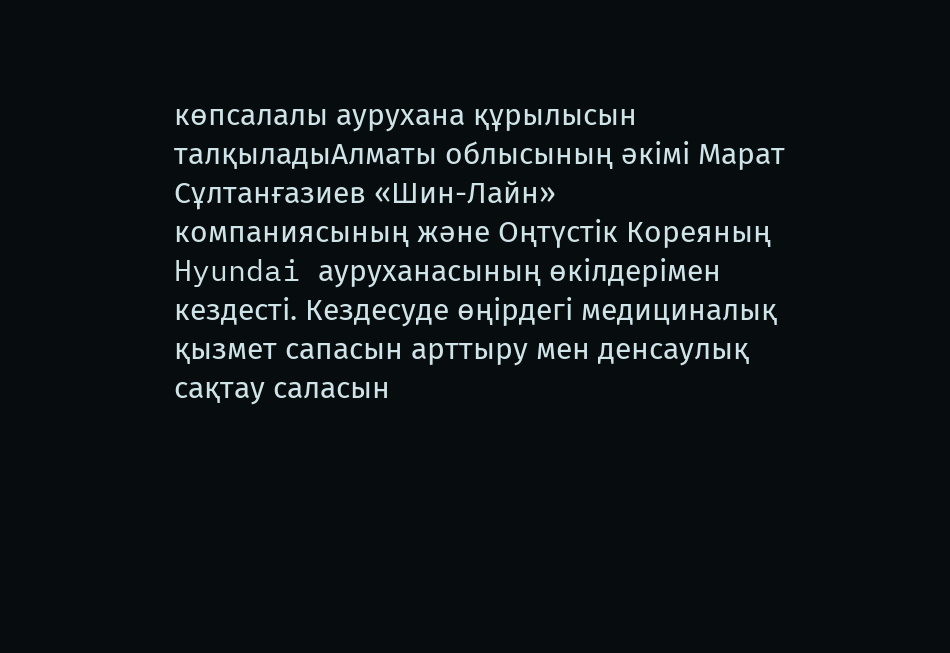көпсалалы аурухана құрылысын талқыладыАлматы облысының әкімі Марат Сұлтанғазиев «Шин-Лайн» компаниясының және Оңтүстік Кореяның Hyundai ауруханасының өкілдерімен кездесті. Кездесуде өңірдегі медициналық қызмет сапасын арттыру мен денсаулық сақтау саласын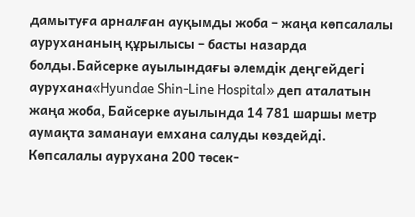дамытуға арналған ауқымды жоба – жаңа көпсалалы аурухананың құрылысы – басты назарда болды.Байсерке ауылындағы әлемдік деңгейдегі аурухана«Hyundae Shin-Line Hospital» деп аталатын жаңа жоба, Байсерке ауылында 14 781 шаршы метр аумақта заманауи емхана салуды көздейді. Көпсалалы аурухана 200 төсек-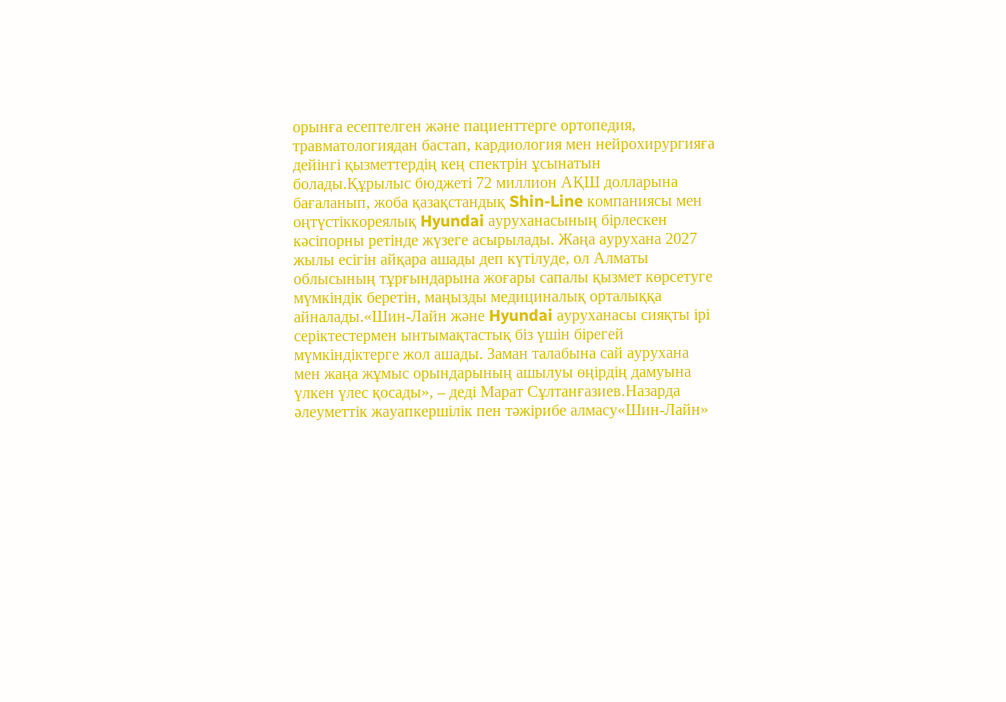орынға есептелген және пациенттерге ортопедия, травматологиядан бастап, кардиология мен нейрохирургияға дейінгі қызметтердің кең спектрін ұсынатын болады.Құрылыс бюджеті 72 миллион АҚШ долларына бағаланып, жоба қазақстандық Shin-Line компаниясы мен оңтүстіккореялық Hyundai ауруханасының бірлескен кәсіпорны ретінде жүзеге асырылады. Жаңа аурухана 2027 жылы есігін айқара ашады деп күтілуде, ол Алматы облысының тұрғындарына жоғары сапалы қызмет көрсетуге мүмкіндік беретін, маңызды медициналық орталыққа айналады.«Шин-Лайн және Hyundai ауруханасы сияқты ірі серіктестермен ынтымақтастық біз үшін бірегей мүмкіндіктерге жол ашады. Заман талабына сай аурухана мен жаңа жұмыс орындарының ашылуы өңірдің дамуына үлкен үлес қосады», – деді Марат Сұлтанғазиев.Назарда әлеуметтік жауапкершілік пен тәжірибе алмасу«Шин-Лайн»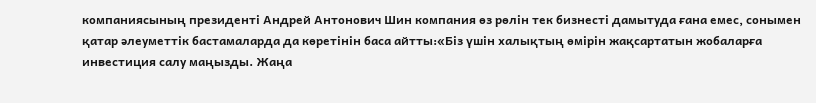компаниясының президенті Андрей Антонович Шин компания өз рөлін тек бизнесті дамытуда ғана емес, сонымен қатар әлеуметтік бастамаларда да көретінін баса айтты:«Біз үшін халықтың өмірін жақсартатын жобаларға инвестиция салу маңызды. Жаңа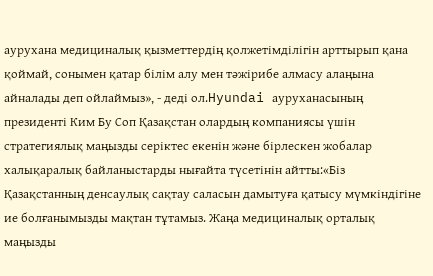аурухана медициналық қызметтердің қолжетімділігін арттырып қана қоймай, сонымен қатар білім алу мен тәжірибе алмасу алаңына айналады деп ойлаймыз», - деді ол.Hyundai ауруханасының президенті Ким Бу Соп Қазақстан олардың компаниясы үшін стратегиялық маңызды серіктес екенін және бірлескен жобалар халықаралық байланыстарды нығайта түсетінін айтты:«Біз Қазақстанның денсаулық сақтау саласын дамытуға қатысу мүмкіндігіне ие болғанымызды мақтан тұтамыз. Жаңа медициналық орталық маңызды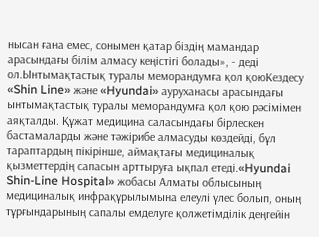нысан ғана емес, сонымен қатар біздің мамандар арасындағы білім алмасу кеңістігі болады», - деді ол.Ынтымақтастық туралы меморандумға қол қоюКездесу «Shin Line» және «Hyundai» ауруханасы арасындағы ынтымақтастық туралы меморандумға қол қою рәсімімен аяқталды. Құжат медицина саласындағы бірлескен бастамаларды және тәжірибе алмасуды көздейді, бұл тараптардың пікірінше, аймақтағы медициналық қызметтердің сапасын арттыруға ықпал етеді.«Hyundai Shin-Line Hospital» жобасы Алматы облысының медициналық инфрақұрылымына елеулі үлес болып, оның тұрғындарының сапалы емделуге қолжетімділік деңгейін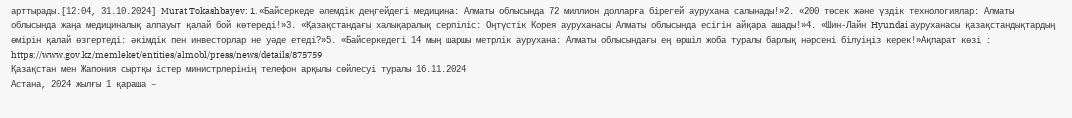арттырады.[12:04, 31.10.2024] Murat Tokashbayev: 1. «Байсеркеде әлемдік деңгейдегі медицина: Алматы облысында 72 миллион долларға бірегей аурухана салынады!»2. «200 төсек және үздік технологиялар: Алматы облысында жаңа медициналық алпауыт қалай бой көтереді!»3. «Қазақстандағы халықаралық серпіліс: Оңтүстік Корея ауруханасы Алматы облысында есігін айқара ашады!»4. «Шин-Лайн Hyundai ауруханасы қазақстандықтардың өмірін қалай өзгертеді: әкімдік пен инвесторлар не уәде етеді?»5. «Байсеркедегі 14 мың шаршы метрлік аурухана: Алматы облысындағы ең өршіл жоба туралы барлық нәрсені білуіңіз керек!»Ақпарат көзі : https://www.gov.kz/memleket/entities/almobl/press/news/details/875759
Қазақстан мен Жапония сыртқы істер министрлерінің телефон арқылы сөйлесуі туралы 16.11.2024
Астана, 2024 жылғы 1 қараша –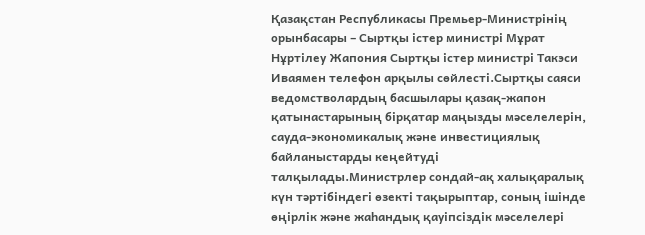Қазақстан Республикасы Премьер-Министрінің орынбасары – Сыртқы істер министрі Мұрат Нұртілеу Жапония Сыртқы істер министрі Такэси Иваямен телефон арқылы сөйлесті.Сыртқы саяси ведомстволардың басшылары қазақ-жапон қатынастарының бірқатар маңызды мәселелерін, сауда-экономикалық және инвестициялық байланыстарды кеңейтуді талқылады.Министрлер сондай-ақ халықаралық күн тәртібіндегі өзекті тақырыптар, соның ішінде өңірлік және жаһандық қауіпсіздік мәселелері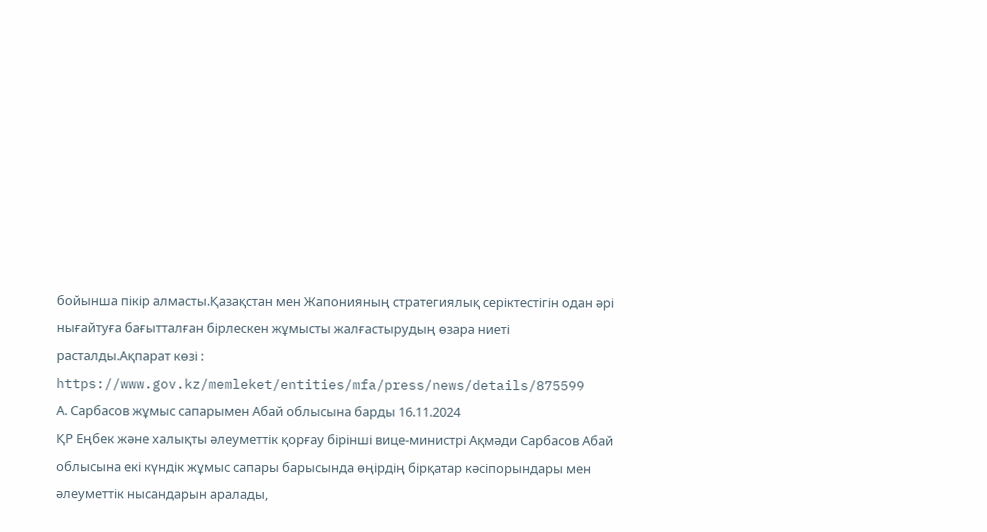бойынша пікір алмасты.Қазақстан мен Жапонияның стратегиялық серіктестігін одан әрі нығайтуға бағытталған бірлескен жұмысты жалғастырудың өзара ниеті расталды.Ақпарат көзі : https://www.gov.kz/memleket/entities/mfa/press/news/details/875599
А. Сарбасов жұмыс сапарымен Абай облысына барды 16.11.2024
ҚР Еңбек және халықты әлеуметтік қорғау бірінші вице-министрі Ақмәди Сарбасов Абай облысына екі күндік жұмыс сапары барысында өңірдің бірқатар кәсіпорындары мен әлеуметтік нысандарын аралады,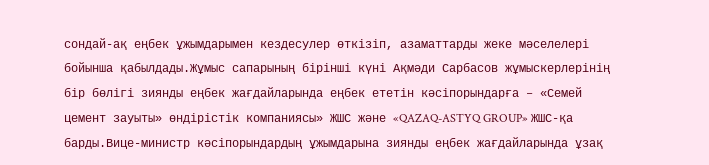сондай-ақ еңбек ұжымдарымен кездесулер өткізіп, азаматтарды жеке мәселелері бойынша қабылдады.Жұмыс сапарының бірінші күні Ақмәди Сарбасов жұмыскерлерінің бір бөлігі зиянды еңбек жағдайларында еңбек ететін кәсіпорындарға – «Семей цемент зауыты» өндірістік компаниясы» ЖШС және «QAZAQ-ASTYQ GROUP» ЖШС-қа барды.Вице-министр кәсіпорындардың ұжымдарына зиянды еңбек жағдайларында ұзақ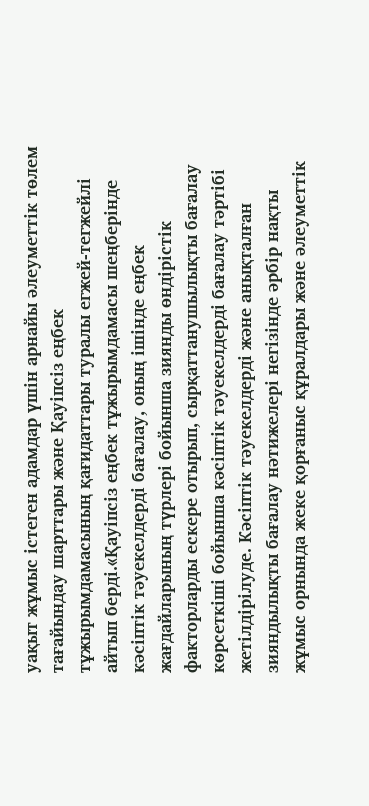уақыт жұмыс істеген адамдар үшін арнайы әлеуметтік төлем тағайындау шарттары және Қауіпсіз еңбек тұжырымдамасының қағидаттары туралы егжей-тегжейлі айтып берді.«Қауіпсіз еңбек тұжырымдамасы шеңберінде кәсіптік тәуекелдерді бағалау, оның ішінде еңбек жағдайларының түрлері бойынша зиянды өндірістік факторларды ескере отырып, сырқаттанушылықты бағалау көрсеткіші бойынша кәсіптік тәуекелдерді бағалау тәртібі жетілдірілуде. Кәсіптік тәуекелдерді және анықталған зияндылықты бағалау нәтижелері негізінде әрбір нақты жұмыс орнында жеке қорғаныс құралдары және әлеуметтік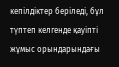кепілдіктер беріледі, бұл түптеп келгенде қауіпті жұмыс орындарындағы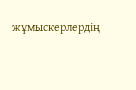жұмыскерлердің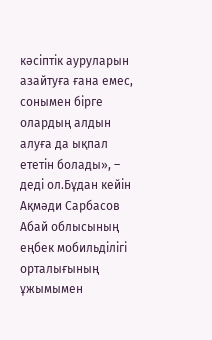кәсіптік ауруларын азайтуға ғана емес, сонымен бірге олардың алдын алуға да ықпал ететін болады», – деді ол.Бұдан кейін Ақмәди Сарбасов Абай облысының еңбек мобильділігі орталығының ұжымымен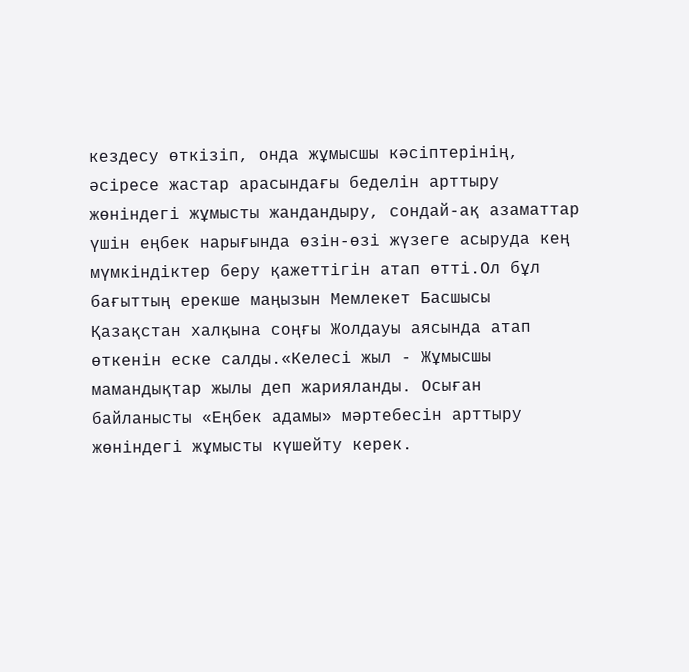кездесу өткізіп, онда жұмысшы кәсіптерінің, әсіресе жастар арасындағы беделін арттыру жөніндегі жұмысты жандандыру, сондай-ақ азаматтар үшін еңбек нарығында өзін-өзі жүзеге асыруда кең мүмкіндіктер беру қажеттігін атап өтті.Ол бұл бағыттың ерекше маңызын Мемлекет Басшысы Қазақстан халқына соңғы Жолдауы аясында атап өткенін еске салды.«Келесі жыл - Жұмысшы мамандықтар жылы деп жарияланды. Осыған байланысты «Еңбек адамы» мәртебесін арттыру жөніндегі жұмысты күшейту керек.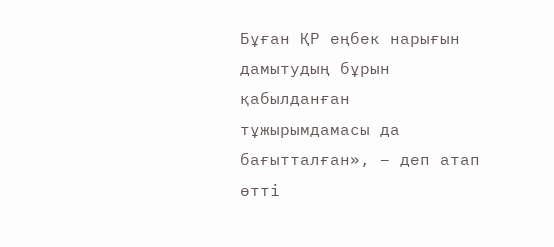Бұған ҚР еңбек нарығын дамытудың бұрын қабылданған тұжырымдамасы да бағытталған», – деп атап өтті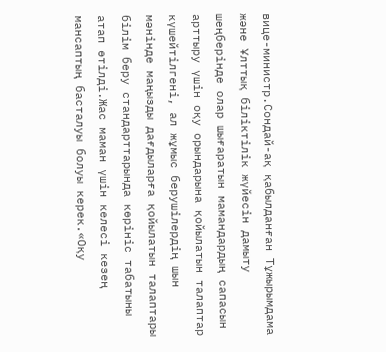вице-министр.Сондай-ақ қабылданған Тұжырымдама және Ұлттық біліктілік жүйесін дамыту шеңберінде олар шығаратын мамандардың сапасын арттыру үшін оқу орындарына қойылатын талаптар күшейтілгені, ал жұмыс берушілердің шын мәнінде маңызды дағдыларға қойылатын талаптары білім беру стандарттарында көрініс табатыны атап өтілді.Жас маман үшін келесі кезең мансаптың басталуы болуы керек.«Оқу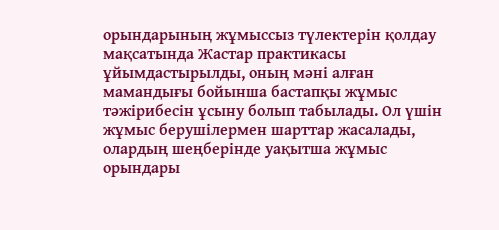орындарының жұмыссыз түлектерін қолдау мақсатында Жастар практикасы ұйымдастырылды, оның мәні алған мамандығы бойынша бастапқы жұмыс тәжірибесін ұсыну болып табылады. Ол үшін жұмыс берушілермен шарттар жасалады, олардың шеңберінде уақытша жұмыс орындары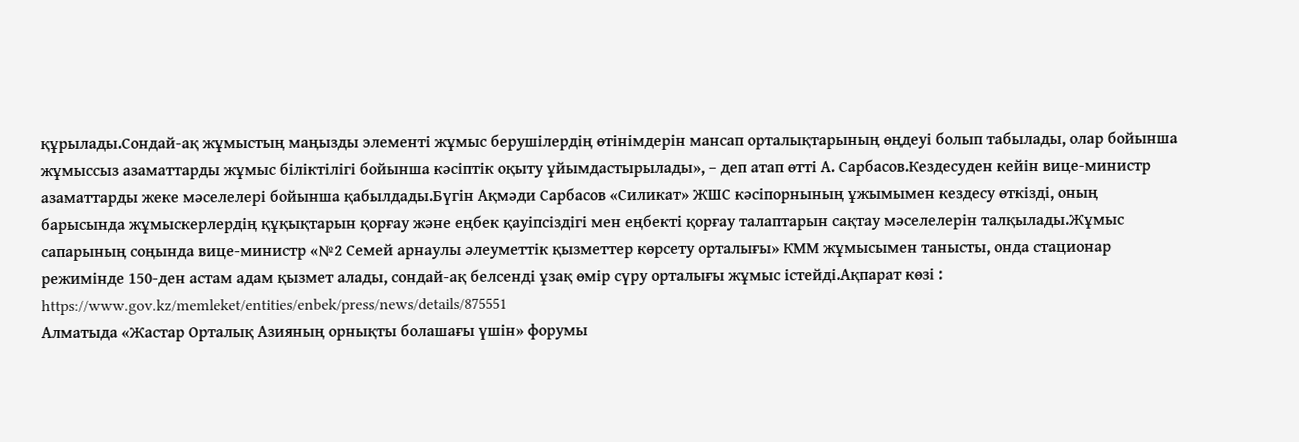құрылады.Сондай-ақ жұмыстың маңызды элементі жұмыс берушілердің өтінімдерін мансап орталықтарының өңдеуі болып табылады, олар бойынша жұмыссыз азаматтарды жұмыс біліктілігі бойынша кәсіптік оқыту ұйымдастырылады», – деп атап өтті А. Сарбасов.Кездесуден кейін вице-министр азаматтарды жеке мәселелері бойынша қабылдады.Бүгін Ақмәди Сарбасов «Силикат» ЖШС кәсіпорнының ұжымымен кездесу өткізді, оның барысында жұмыскерлердің құқықтарын қорғау және еңбек қауіпсіздігі мен еңбекті қорғау талаптарын сақтау мәселелерін талқылады.Жұмыс сапарының соңында вице-министр «№2 Семей арнаулы әлеуметтік қызметтер көрсету орталығы» КММ жұмысымен танысты, онда стационар режимінде 150-ден астам адам қызмет алады, сондай-ақ белсенді ұзақ өмір сүру орталығы жұмыс істейді.Ақпарат көзі : https://www.gov.kz/memleket/entities/enbek/press/news/details/875551
Алматыда «Жастар Орталық Азияның орнықты болашағы үшін» форумы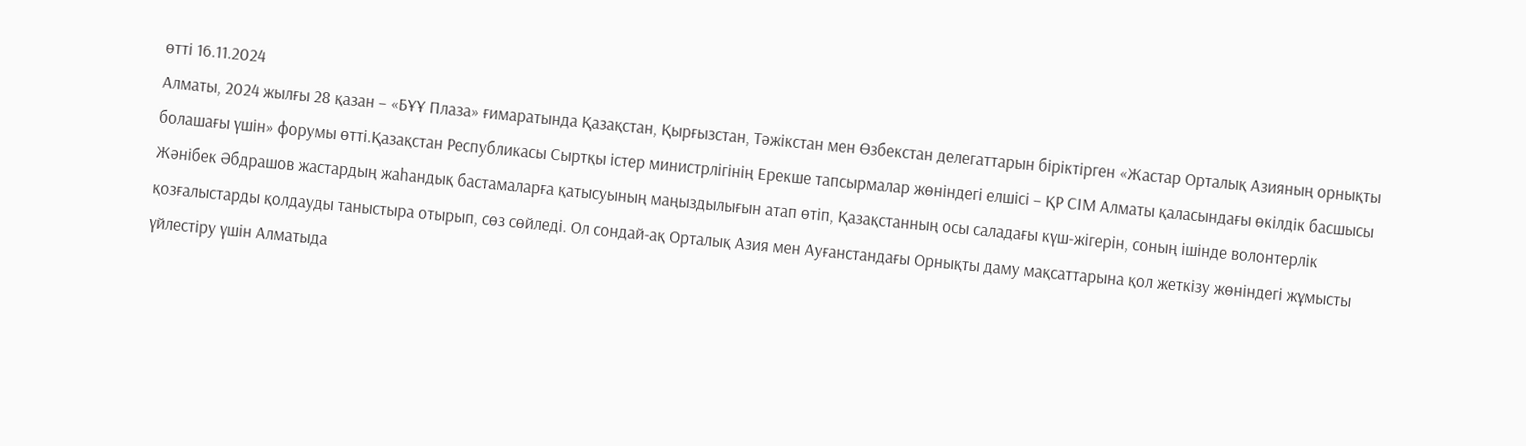өтті 16.11.2024
Алматы, 2024 жылғы 28 қазан – «БҰҰ Плаза» ғимаратында Қазақстан, Қырғызстан, Тәжікстан мен Өзбекстан делегаттарын біріктірген «Жастар Орталық Азияның орнықты болашағы үшін» форумы өтті.Қазақстан Республикасы Сыртқы істер министрлігінің Ерекше тапсырмалар жөніндегі елшісі – ҚР СІМ Алматы қаласындағы өкілдік басшысы Жәнібек Әбдрашов жастардың жаһандық бастамаларға қатысуының маңыздылығын атап өтіп, Қазақстанның осы саладағы күш-жігерін, соның ішінде волонтерлік қозғалыстарды қолдауды таныстыра отырып, сөз сөйледі. Ол сондай-ақ Орталық Азия мен Ауғанстандағы Орнықты даму мақсаттарына қол жеткізу жөніндегі жұмысты үйлестіру үшін Алматыда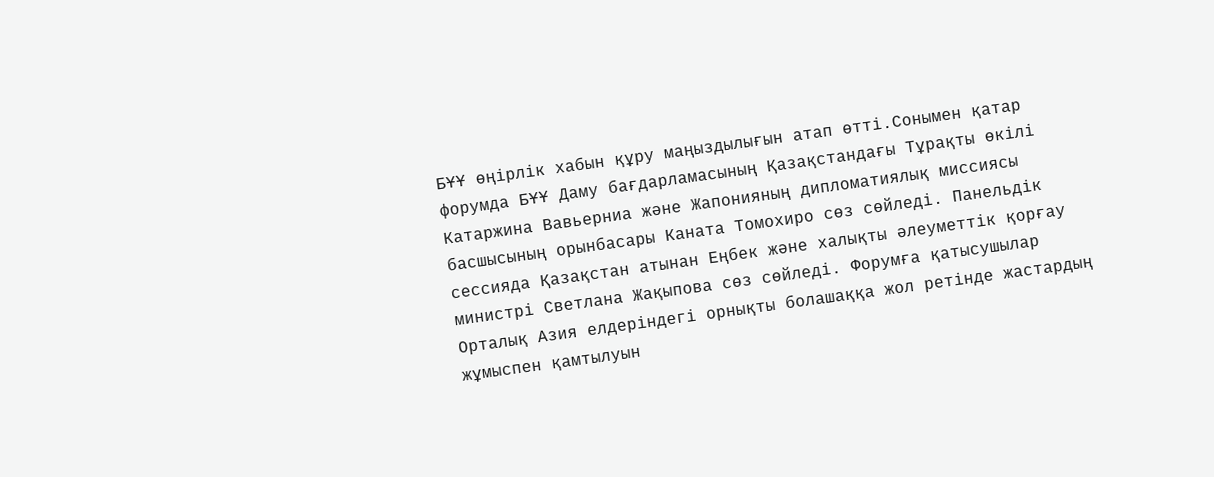БҰҰ өңірлік хабын құру маңыздылығын атап өтті.Сонымен қатар форумда БҰҰ Даму бағдарламасының Қазақстандағы Тұрақты өкілі Катаржина Вавьерниа және Жапонияның дипломатиялық миссиясы басшысының орынбасары Каната Томохиро сөз сөйледі. Панельдік сессияда Қазақстан атынан Еңбек және халықты әлеуметтік қорғау министрі Светлана Жақыпова сөз сөйледі. Форумға қатысушылар Орталық Азия елдеріндегі орнықты болашаққа жол ретінде жастардың жұмыспен қамтылуын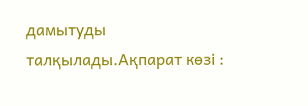дамытуды талқылады.Ақпарат көзі :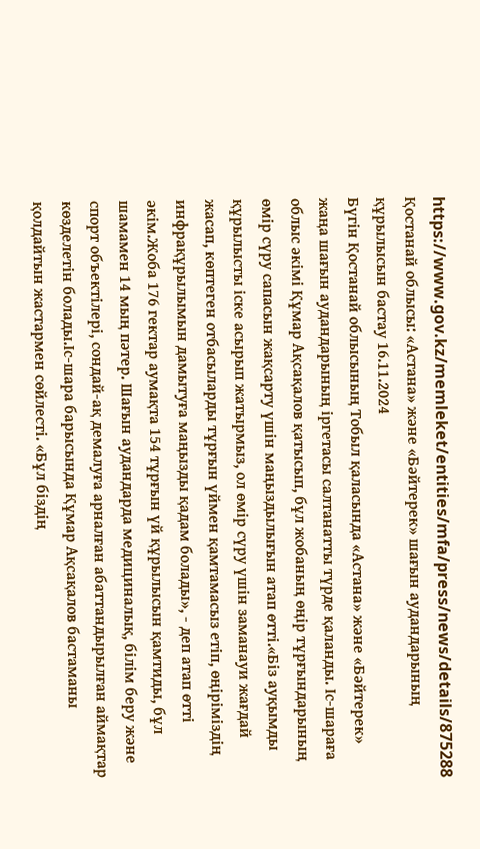https://www.gov.kz/memleket/entities/mfa/press/news/details/875288
Қостанай облысы: «Астана» және «Бәйтерек» шағын аудандарының құрылысын бастау 16.11.2024
Бүгін Қостанай облысының Тобыл қаласында «Астана» және «Бәйтерек» жаңа шағын аудандарының іргетасы салтанатты түрде қаланды. Іс-шараға облыс әкімі Құмар Ақсақалов қатысып, бұл жобаның өңір тұрғындарының өмір сүру сапасын жақсарту үшін маңыздылығын атап өтті.«Біз ауқымды құрылысты іске асырып жатырмыз, ол өмір сүру үшін заманауи жағдай жасап, көптеген отбасыларды тұрғын үймен қамтамасыз етіп, өңіріміздің инфрақұрылымын дамытуға маңызды қадам болады», - деп атап өтті әкім.Жоба 176 гектар аумақта 154 тұрғын үй құрылысын қамтиды, бұл шамамен 14 мың пәтер. Шағын аудандарда медициналық, білім беру және спорт объектілері, сондай-ақ демалуға арналған абаттандырылған аймақтар көзделетін болады.Іс-шара барысында Құмар Ақсақалов бастаманы қолдайтын жастармен сөйлесті. «Бұл біздің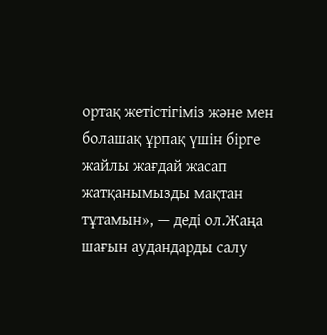ортақ жетістігіміз және мен болашақ ұрпақ үшін бірге жайлы жағдай жасап жатқанымызды мақтан тұтамын», — деді ол.Жаңа шағын аудандарды салу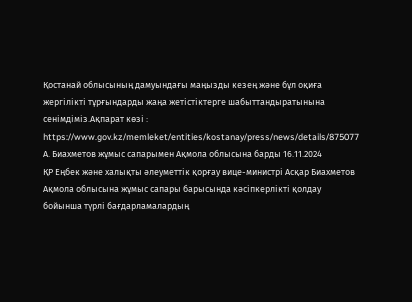Қостанай облысының дамуындағы маңызды кезең және бұл оқиға жергілікті тұрғындарды жаңа жетістіктерге шабыттандыратынына сенімдіміз.Ақпарат көзі : https://www.gov.kz/memleket/entities/kostanay/press/news/details/875077
А. Биахметов жұмыс сапарымен Ақмола облысына барды 16.11.2024
ҚР Еңбек және халықты әлеуметтік қорғау вице-министрі Асқар Биахметов Ақмола облысына жұмыс сапары барысында кәсіпкерлікті қолдау бойынша түрлі бағдарламалардың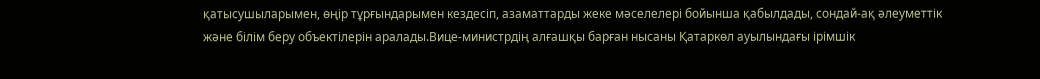қатысушыларымен, өңір тұрғындарымен кездесіп, азаматтарды жеке мәселелері бойынша қабылдады, сондай-ақ әлеуметтік және білім беру объектілерін аралады.Вице-министрдің алғашқы барған нысаны Қатаркөл ауылындағы ірімшік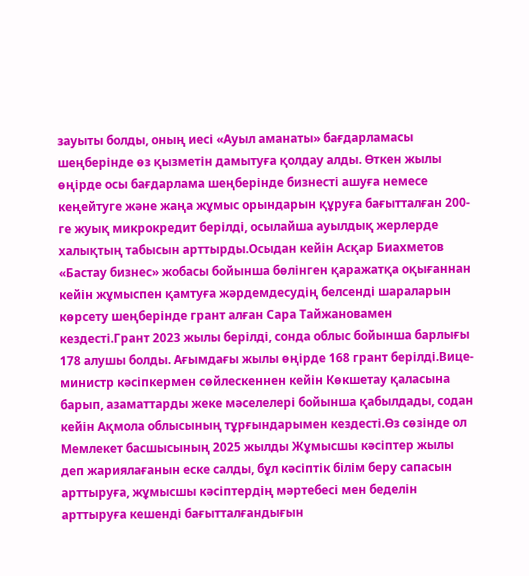зауыты болды, оның иесі «Ауыл аманаты» бағдарламасы шеңберінде өз қызметін дамытуға қолдау алды. Өткен жылы өңірде осы бағдарлама шеңберінде бизнесті ашуға немесе кеңейтуге және жаңа жұмыс орындарын құруға бағытталған 200-ге жуық микрокредит берілді, осылайша ауылдық жерлерде халықтың табысын арттырды.Осыдан кейін Асқар Биахметов «Бастау бизнес» жобасы бойынша бөлінген қаражатқа оқығаннан кейін жұмыспен қамтуға жәрдемдесудің белсенді шараларын көрсету шеңберінде грант алған Сара Тайжановамен кездесті.Грант 2023 жылы берілді, сонда облыс бойынша барлығы 178 алушы болды. Ағымдағы жылы өңірде 168 грант берілді.Вице-министр кәсіпкермен сөйлескеннен кейін Көкшетау қаласына барып, азаматтарды жеке мәселелері бойынша қабылдады, содан кейін Ақмола облысының тұрғындарымен кездесті.Өз сөзінде ол Мемлекет басшысының 2025 жылды Жұмысшы кәсіптер жылы деп жариялағанын еске салды, бұл кәсіптік білім беру сапасын арттыруға, жұмысшы кәсіптердің мәртебесі мен беделін арттыруға кешенді бағытталғандығын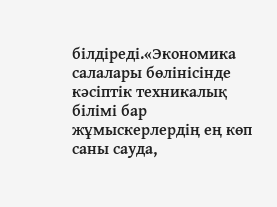білдіреді.«Экономика салалары бөлінісінде кәсіптік техникалық білімі бар жұмыскерлердің ең көп саны сауда,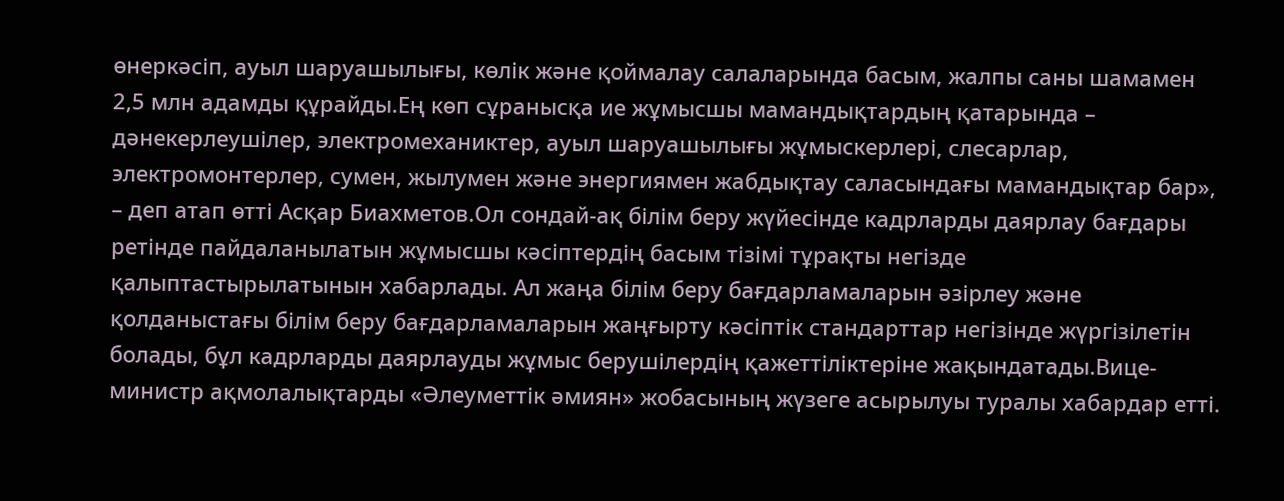өнеркәсіп, ауыл шаруашылығы, көлік және қоймалау салаларында басым, жалпы саны шамамен 2,5 млн адамды құрайды.Ең көп сұранысқа ие жұмысшы мамандықтардың қатарында – дәнекерлеушілер, электромеханиктер, ауыл шаруашылығы жұмыскерлері, слесарлар, электромонтерлер, сумен, жылумен және энергиямен жабдықтау саласындағы мамандықтар бар», – деп атап өтті Асқар Биахметов.Ол сондай-ақ білім беру жүйесінде кадрларды даярлау бағдары ретінде пайдаланылатын жұмысшы кәсіптердің басым тізімі тұрақты негізде қалыптастырылатынын хабарлады. Ал жаңа білім беру бағдарламаларын әзірлеу және қолданыстағы білім беру бағдарламаларын жаңғырту кәсіптік стандарттар негізінде жүргізілетін болады, бұл кадрларды даярлауды жұмыс берушілердің қажеттіліктеріне жақындатады.Вице-министр ақмолалықтарды «Әлеуметтік әмиян» жобасының жүзеге асырылуы туралы хабардар етті.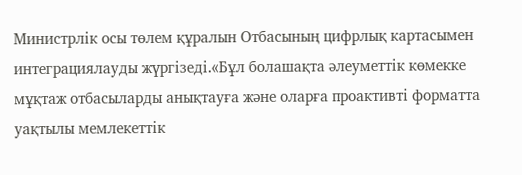Министрлік осы төлем құралын Отбасының цифрлық картасымен интеграциялауды жүргізеді.«Бұл болашақта әлеуметтік көмекке мұқтаж отбасыларды анықтауға және оларға проактивті форматта уақтылы мемлекеттік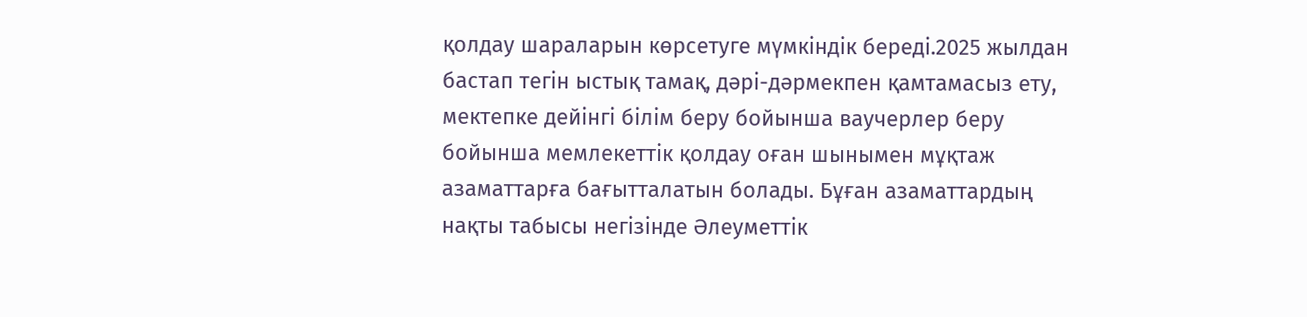қолдау шараларын көрсетуге мүмкіндік береді.2025 жылдан бастап тегін ыстық тамақ, дәрі-дәрмекпен қамтамасыз ету, мектепке дейінгі білім беру бойынша ваучерлер беру бойынша мемлекеттік қолдау оған шынымен мұқтаж азаматтарға бағытталатын болады. Бұған азаматтардың нақты табысы негізінде Әлеуметтік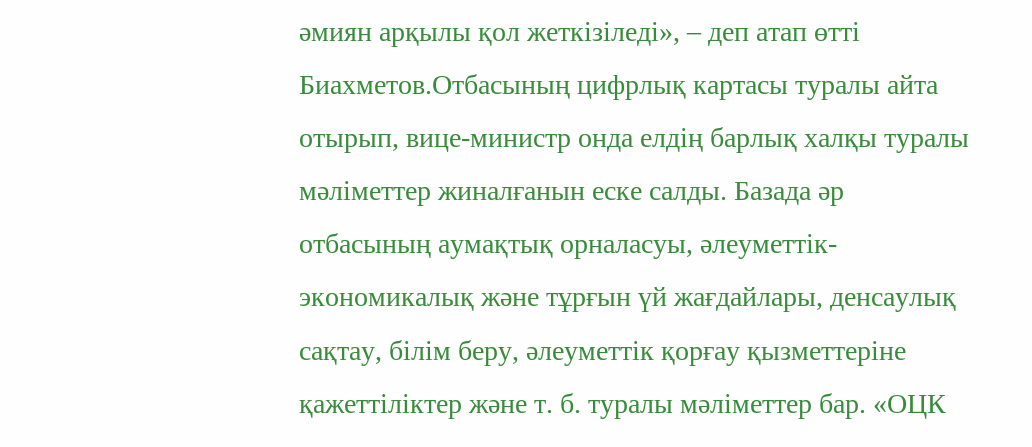әмиян арқылы қол жеткізіледі», – деп атап өтті Биахметов.Отбасының цифрлық картасы туралы айта отырып, вице-министр онда елдің барлық халқы туралы мәліметтер жиналғанын еске салды. Базада әр отбасының аумақтық орналасуы, әлеуметтік-экономикалық және тұрғын үй жағдайлары, денсаулық сақтау, білім беру, әлеуметтік қорғау қызметтеріне қажеттіліктер және т. б. туралы мәліметтер бар. «ОЦК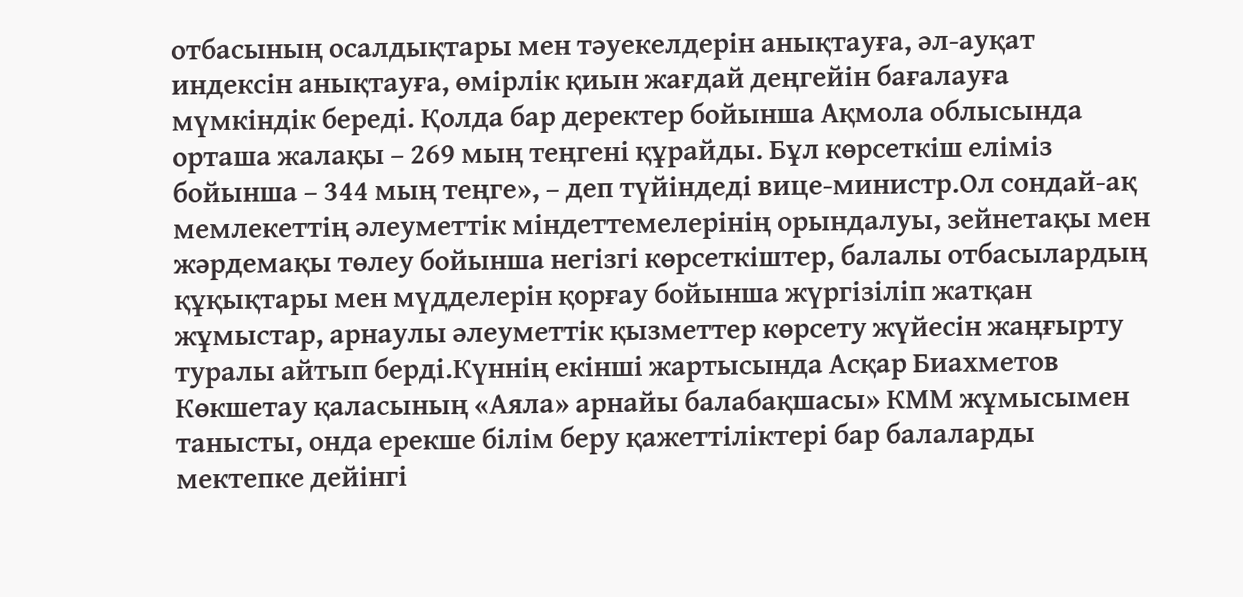отбасының осалдықтары мен тәуекелдерін анықтауға, әл-ауқат индексін анықтауға, өмірлік қиын жағдай деңгейін бағалауға мүмкіндік береді. Қолда бар деректер бойынша Ақмола облысында орташа жалақы – 269 мың теңгені құрайды. Бұл көрсеткіш еліміз бойынша – 344 мың теңге», – деп түйіндеді вице-министр.Ол сондай-ақ мемлекеттің әлеуметтік міндеттемелерінің орындалуы, зейнетақы мен жәрдемақы төлеу бойынша негізгі көрсеткіштер, балалы отбасылардың құқықтары мен мүдделерін қорғау бойынша жүргізіліп жатқан жұмыстар, арнаулы әлеуметтік қызметтер көрсету жүйесін жаңғырту туралы айтып берді.Күннің екінші жартысында Асқар Биахметов Көкшетау қаласының «Аяла» арнайы балабақшасы» КММ жұмысымен танысты, онда ерекше білім беру қажеттіліктері бар балаларды мектепке дейінгі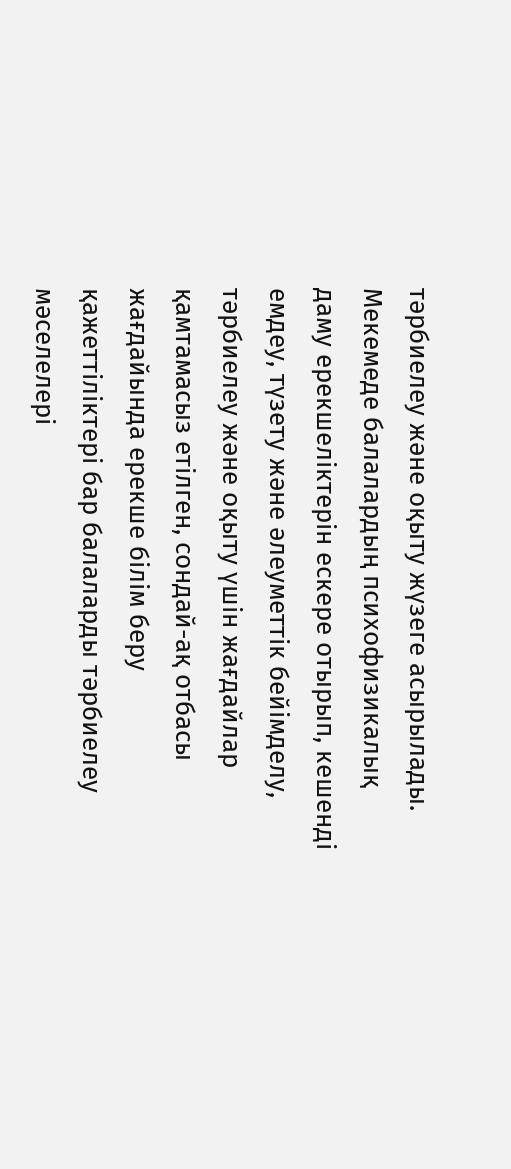тәрбиелеу және оқыту жүзеге асырылады. Мекемеде балалардың психофизикалық даму ерекшеліктерін ескере отырып, кешенді емдеу, түзету және әлеуметтік бейімделу, тәрбиелеу және оқыту үшін жағдайлар қамтамасыз етілген, сондай-ақ отбасы жағдайында ерекше білім беру қажеттіліктері бар балаларды тәрбиелеу мәселелері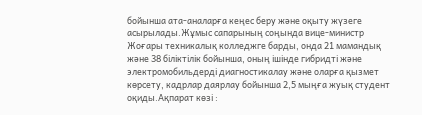бойынша ата-аналарға кеңес беру және оқыту жүзеге асырылады.Жұмыс сапарының соңында вице-министр Жоғары техникалық колледжге барды, онда 21 мамандық және 38 біліктілік бойынша, оның ішінде гибридті және электромобильдерді диагностикалау және оларға қызмет көрсету, кадрлар даярлау бойынша 2,5 мыңға жуық студент оқиды.Ақпарат көзі :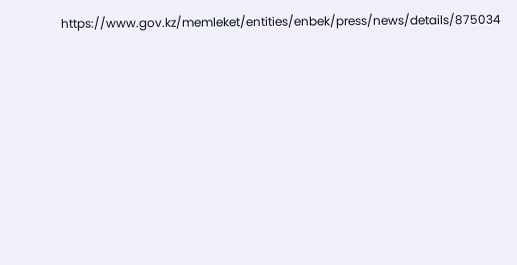https://www.gov.kz/memleket/entities/enbek/press/news/details/875034